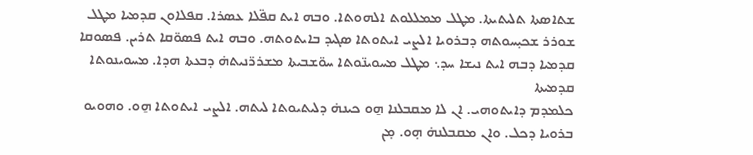ܫܬܐܣܬܐ ܬܠܝܬܝܬܐ. ܡܛܠ ܡܡܠܠܘܬ ܐܠܗܘܬܐ. ܘܒܗ ܐܝܬ ܩܦ̈ܠܐ ܥܣܪܐ. ܩܦܠܐܘܢ ܩܕܡܝܐ ܡܛܠ ܫܘܪܪ ܫܟܝ̣ܚܘܬܗ ܕܒܪܘܝܐ ܐܠܨܝ ܐܝܬܘܬܐ ܣܓܝܕ ܒܐܝܬܘܬܗ. ܘܒܗ ܐܝܬ ܦܣܘ̈ܩܐ ܬܪܝܢ. ܦܣܘܩܐ ܩܕܡܝܐ ܕܒܗ ܐܝܬ ܢܝܫܐ ܚܕ܆ ܡܛܠ ܡܚܘܝܢ̈ܘܬܐ ܚܘ̈ܫܒܝܬܐ ܡܫܪܪ̈ܢܝܬܗ̇ ܕܒܥܬܐ ܗܕܐ. ܡܚܘܝܢܘܬܐ ܩܕܡܝܬܐ
ܟܠܡܕܡ ܕܐܝܬܘܗܝ. ܐܢ ܠܐ ܡܩܒܠܢܐ ܗ̱ܘ ܟܝܢܗ̇ ܕܠܝܬܝܘܬܐ ܠܝܬܗ. ܐܠܨܝ ܐܝܬܘܬܐ ܗ̱ܘ. ܘܗܘܝܘ ܒܪܘܝܐ ܕܟܠ. ܘܐܢ ܡܩܒܠܢܗ̇ ܗ̣ܘ. ܡ̣ܢ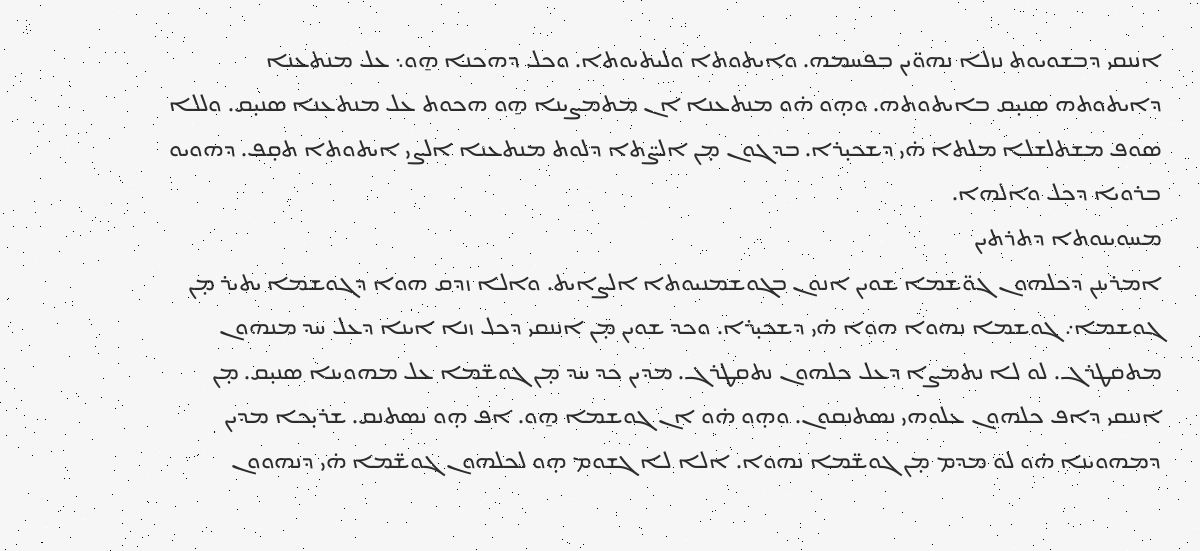ܐܢܢܩܝ ܕܒܫܘܝܘܬ ܢܙܠܐ ܢܗܘ̈ܝܢ ܒܦܚܡܗ. ܘܐܝܬܘܬܐ ܘܠܝܬܝܘܬܐ. ܘܟܠ ܕܗܟܢܐ ܗ̱ܘ܆ ܥܠ ܡܢܬܥܢܐ ܕܐܝܬܘܬܗ ܣܢܝ̣ܩ ܒܐܝܬܘܬܗ. ܘܗ̣ܘ ܗ̇ܘ ܡܢܬܥܢܐ ܐܢ ܡܬܡܨܝܢܐ ܗ̱ܘ ܗܟܘܬ ܥܠ ܡܢܬܥܢܐ ܣܢܝ̣ܩ. ܘܠܠܐ ܣܘܦ ܡܫܬܠܫܠܐ ܡܠܬܐ ܗ̇ܝ ܕܫܟܝ̣ܪܐ. ܒܕܓܘܢ ܡ̣ܢ ܐܠܨ̈ܬܐ ܕܠܘܬ ܡܢܬܥܢܐ ܐܠܨܝ ܐܝܬܘܬܐ ܬܩ̣ܦ. ܕܗܘܝܘ ܒܪܘܝܐ ܕܟܠ ܘܐܠܗܐ.
ܡܚܘܝܢܘܬܐ ܕܬܪܬܝܢ
ܐܡܪܝܢܢ ܕܟܠܗܘܢ ܓܘ̈ܫܡܐ ܫܘܝܢ ܐܢܘܢ ܒܓܘܫܡܢܝܘܬܐ ܐܠܨܐܝܬ. ܘܐܠܐ ܙܕܩ ܗܘܐ ܕܓܘܫܡܐ ܝܬܝܪ ܡ̣ܢ ܓܘܫܡܐ܇ ܓܘܫܡܐ ܢܗܘܐ ܗܘܐ ܗ̇ܝ ܕܫܟܝ̣ܪܐ. ܘܟܕ ܫܘܝܢ ܡ̣ܢ ܐܢܢܩܝ ܕܟܠ ܙܢܐ ܐܝܢܐ ܕܥܠ ܚܕ ܡܢܗܘܢ ܡܬܩܛܪܓ. ܠܘ ܠܐ ܢܬܡܨܐ ܕܥܠ ܟܠܗܘܢ ܢܬܩܛܪܓ. ܡܕܝܢ ܟܕ ܚܕ ܡ̣ܢ ܓܘܫ̈ܡܐ ܥܠ ܡܗܘܝܢܐ ܣܢܝ̣ܩ. ܡ̣ܢ ܐܢܢܩܝ ܕܐܦ ܟܠܗܘܢ ܥܠܘܗܝ ܢܣܬܢܩܘܢ. ܘܗ̣ܘ ܗ̇ܘ ܐܢ ܓܘܫܡܐ ܗ̱ܘ. ܐܦ ܗ̣ܘ ܢܣܬܢܩ. ܫܪܝ̣ܟܐ ܡܕܝܢ ܕܡܗܘܝܢܐ ܗ̇ܘ ܠܘ ܡܕܡ ܡ̣ܢ ܓܘܫ̈ܡܐ ܢܗܘܐ. ܐܠܐ ܠܐ ܓܫܘܡ ܗ̣ܘ ܠܟܠܗܘܢ ܓܘܫ̈ܡܐ ܗ̇ܝ ܕܢܗܘܘܢ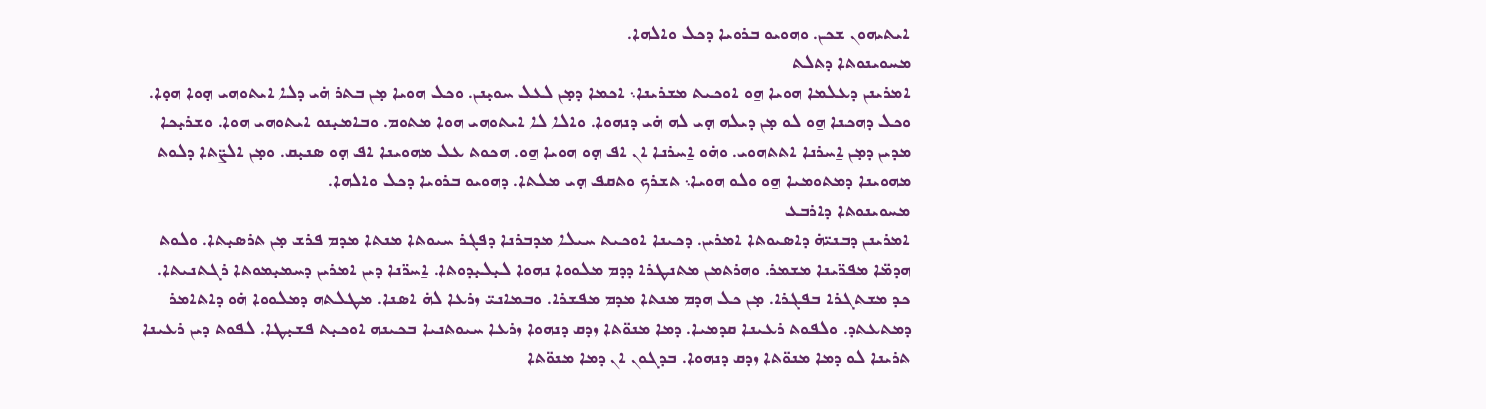ܐܝܬܝܗܘܢ ܫܟܢ. ܘܗܘܝܘ ܒܪܘܝܐ ܕܟܠ ܘܐܠܗܐ.
ܡܚܘܝܢܘܬܐ ܕܬܠܬ
ܐܡܪܝܢܢ ܕܥܠܡܐ ܗܘܝܐ ܗ̱ܘ ܐܘܟܝܬ ܡܫܪܝܢܐ܆ ܐܟܡܐ ܕܡ̣ܢ ܠܥܠ ܚܘܝ̣ܢܢ. ܘܟܠ ܗܘܝܐ ܡ̣ܢ ܒܬܪ ܗ̇ܝ ܕܠܐ ܐܝܬܘܗܝ ܗ̣ܘܐ ܗܘ̣ܐ. ܘܟܠ ܕܗܟܢܐ ܗ̱ܘ ܠܘ ܡ̣ܢ ܕܝܠܗ ܗ̣ܝ ܠܗ ܗ̇ܝ ܕܢܗܘܐ. ܘܐܠܐ ܠܐ ܐܝܬܘܗܝ ܗܘܐ ܡܬܘܡ. ܘܒܐܡܝ̣ܢܘ ܐܝܬܘܗܝ ܗܘܐ. ܘܫܪܝ̣ܟܐ ܡܕܝܢ ܕܡ̣ܢ ܐ̱ܚܪܢܐ ܐܬܬܗܘܝ. ܘܗ̇ܘ ܐ̱ܚܪܢܐ ܐܢ ܐܦ ܗ̣ܘ ܗܘܝܐ ܗ̱ܘ. ܗܟܘܬ ܥܠ ܡܗܘܝܢܐ ܐܦ ܗ̣ܘ ܣܢܝ̣ܩ. ܘܡ̣ܢ ܐܠܨ̈ܬܐ ܕܠܘܬ ܡܗܘܝܢܐ ܕܡܬܘܡܝܐ ܗ̱ܘ ܘܠܘ ܗܘܝܐ܆ ܬܫܪܟ ܘܬܩܦ ܗ̣ܝ ܡܠܬܐ. ܕܗܘܝܘ ܒܪܘܝܐ ܕܟܠ ܘܐܠܗܐ.
ܡܚܘܝܢܘܬܐ ܕܐܪܒܥ
ܐܡܪܝܢܢ ܕܒܢܝ̈ܗ̇ ܕܐܣܝܘܬܐ ܐܡܪܝܢ. ܕܟܝܢܐ ܐܘܟܝܬ ܚܝܠܐ ܡܕܒܪܢܐ ܕܦܓܪ ܚܝܘܬܐ ܡܢܬܐ ܡܕܡ ܦܪܫ ܡ̣ܢ ܬܪܣܝ̣ܬܐ. ܘܠܘܬ ܗܕܡ̈ܐ ܡܦܪ̈ܝܢܐ ܡܫܡܪ. ܘܗܪܬܡܢ ܡܬܢܛܪܐ ܕܕܡ ܡܠܘܘܐ ܢܗܘܐ ܠܝ̣ܠܝ̣ܕܘܬܐ. ܐ̱ܚܪ̈ܢܐ ܕܝܢ ܐܡܪܝܢ ܕܚܡܝ̣ܡܘܬܐ ܪܓܬܢܝܬܐ. ܟܕ ܡܫܬܓܪܐ ܒܦܓܪܐ. ܡ̣ܢ ܟܠ ܗܕܡ ܡܢܬܐ ܡܕܡ ܡܦܫܪܐ. ܘܒܡܐܢܝ̈ ܙܪܥܐ ܠܗ̇ ܐܣܢܐ. ܡܛܠܬܗ ܕܡܠܘܘܐ ܗ̇ܘ ܕܐܬܐܡܪ ܕܡܬܥܬܕ. ܘܠܦܘܬ ܪܥܝܢܐ ܩܕܡܝܐ. ܕܡܐ ܡܢܘ̈ܬܐ ܙܕܩ ܕܢܗܘܐ ܙܪܥܐ ܚܝܘܬܢܝܐ ܒܟܝܢܗ ܐܘܟܝ̣ܬ ܦܫܝ̣ܛܐ. ܠܦܘܬ ܕܝܢ ܪܥܝܢܐ ܬܪܝܢܐ ܠܘ ܕܡܐ ܡܢܘ̈ܬܐ ܙܕܩ ܕܢܗܘܐ. ܒܕܓܘܢ ܐܢ ܕܡܐ ܡܢܘ̈ܬܐ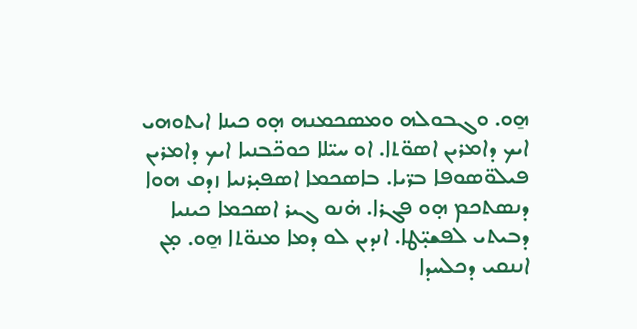ܗ̱ܘ. ܘܓܒܘܠܗ ܘܡܣܟܡܢܗ ܗ̣ܘ ܟܝܢܐ ܐܝܬܘܗܝ ܐܝܟ ܕܐܡܪܝܢ ܐܣܘ̈ܬܐ. ܐܘ ܚܝ̈ܠܐ ܟܘܟ̈ܒܢܝܐ ܐܝܟ ܕܐܡܪܝܢ ܦܝܠܘ̈ܣܘܦܐ ܒܪ̈ܝܐ. ܒܐܣܟܡܐ ܐܣܦܝ̣ܪܢܝܐ ܙܕܩ ܗܘܐ ܕܢܣܬܟܡ ܗ̣ܘ ܦܓܪܐ. ܗ̇ܢܘ ܓܝܪ ܐܣܟܡܐ ܟܝܢܝܐ ܕܒܝܬܝ ܠܦܫܝ̣̈ܛܐ. ܐܢܕܝܢ ܠܘ ܕܡܐ ܡܢܘ̈ܬܐ ܗ̱ܘ. ܡ̣ܢ ܐܢܢܩܝ ܕܟܠܚܕܐ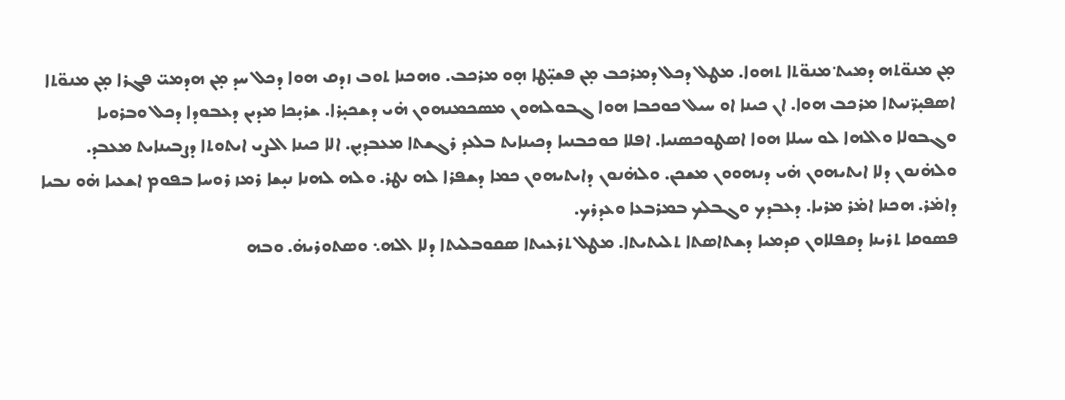ܡ̣ܢ ܡܢܘ̈ܬܗ ܕܡܝܬ݀ ܡܢܘ̈ܬܐ ܬܗܘܐ. ܡܛܠ ܕܟܠ ܕܡܪܟܒ ܡ̣ܢ ܦܫܝ̣̈ܛܐ ܗ̣ܘ ܡܪܟܒ. ܘܗܟܢܐ ܬܘܒ ܙܕܩ ܗܘܐ ܕܟܠ ܚܕ ܡ̣ܢ ܗܕܡܝ̈ ܦܓܪܐ ܡ̣ܢ ܡܢܘ̈ܬܐ ܐܣܦܝ̣ܪ̈ܢܝܬܐ ܡܪܟܒ ܗܘܐ. ܐܢ ܟܝܢܐ ܐܘ ܚܝܠ ܟܘܟܒܐ ܗܘܐ ܓܒܘܠܗܘܢ ܡܣܟܡܢܗܘܢ ܗ̇ܝ ܕܫܟܝ̣ܪܐ. ܫܪܝ̣ܟܐ ܡܕܝܢ ܕܥܒܘܕܐ ܕܟܠ ܘܒܪܘܝܐ ܘܓܒܘܠܐ ܘܐܠܗܐ ܠܘ ܚܝܠܐ ܗܘܐ ܐܣܛܘܟܣܢܝܐ. ܐܦܠܐ ܟܘܟܒܢܝܐ ܕܟܝܢܐܝܬ ܒܠܥܕ ܪܓܫܬܐ ܡܥܒܕܝ̣ܢ. ܐܠܐ ܟܝܢܐ ܐܠܨܝ ܐܝܬܘܬܐ ܕܨܒܝܢܐܝܬ ܡܥܒܕ. ܘܠܗ̇ܢܘܢ ܕܠܐ ܐܝܬܝܗܘܢ ܗ̇ܝ ܕܢܗܘܘܢ ܡܫܟܢ. ܘܠܗ̇ܢܘܢ ܕܐܝܬܝܗܘܢ ܟܡܐ ܕܫܦܪܐ ܠܗ ܢܛܪ. ܘܠܗ ܠܗܢܐ ܢܝ̣ܫܐ ܪܡܙ ܪܘܚܐ ܒܦܘܡ ܐܫܥܝܐ ܗ̇ܘ ܢܒܝܐ ܕܐܡ̇ܪ. ܗܟܢܐ ܐܡ̇ܪ ܡܪܝܐ. ܕܥܒܕܟ ܘܓܒܠܟ ܒܡܪܒܥܐ ܘܥܕܪܟ.
ܦܣܘܩܐ ܬܪܝܢܐ ܕܩܦܠܐܘܢ ܩܕܡܝܐ ܕܫܬܐܣܬܐ ܬܠܝܬܝܬܐ. ܡܛܠ ܬܪܥܝܬܐ ܣܩܘܒܠܝܬܐ ܕܠܐ ܐܠܗ܆ ܘܣܬܘܪܝܗ̇. ܘܒܗ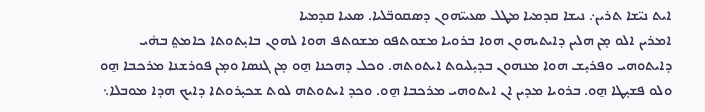ܐܝܬ ܢܝ̈ܫܐ ܬܪܝܢ܇ ܢܝܫܐ ܩܕܡܝܐ ܡܛܠ ܣܥܝܝ̈ܗܘܢ ܕܣܩܘܒ̈ܠܝܐ. ܣܥܝܐ ܩܕܡܝܐ
ܐܡܪܝܢ ܐܠܘ ܡ̣ܢ ܗܠܝܢ ܕܐܝܬܝܗܘܢ ܗܘܐ ܒܪܘܝܐ ܡܫܘܬܦܘ ܡܫܘܬܦ ܗܘܐ ܠܗܘܢ ܒܐܝ̣ܬܘܬܐ ܟܐܡܬ݀ ܒܗ̇ܝ ܕܐܝܬܘܗܝ ܘܦܪܝ̣ܫ ܗܘܐ ܡܢܗܘܢ ܒܕܝ̣ܠܝܘܬ ܐܝܬܘܬܗ. ܘܟܠ ܕܗܟܢܐ ܗ̱ܘ ܡ̣ܢ ܓܢܣܐ ܘܡ̣ܢ ܦܘܪܫܢܐ ܡܪܟܒܐ ܗ̱ܘ ܘܠܘ ܦܫܝ̣ܛܐ ܗ̱ܘ. ܒܪܘܝܐ ܡܕܝܢ ܐܢ ܐܝܬܘܗܝ ܡܪܟܒܐ ܗ̱ܘ. ܘܟܕ ܐܝܬܘܬܗ ܠܘܬ ܫܟܝ̣ܪܘܬܐ ܕܐܝܟ ܗܕܐ ܡܘܒܠܐ܆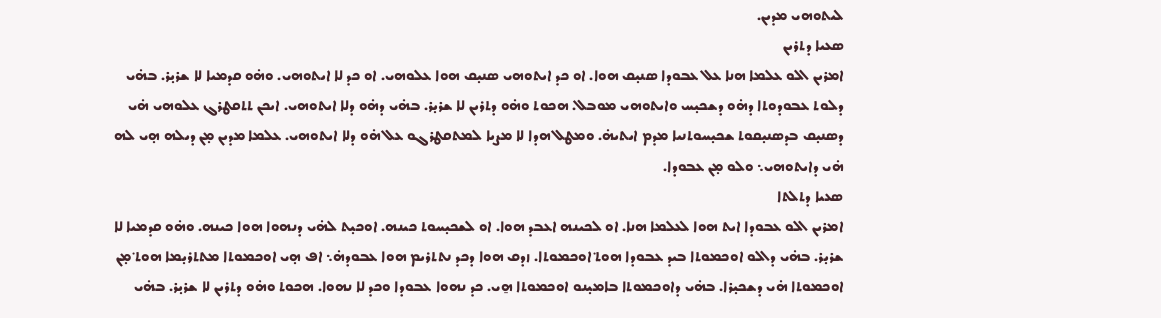ܠܝܬܘܗܝ ܡܕܝܢ.
ܣܥܝܐ ܕܬܪܝܢ
ܐܡܪܝܢ ܐܠܘ ܥܠܡܐ ܗܢܐ ܥܠ ܥܒܘܕܐ ܣܢܝ̣ܩ ܗܘܐ. ܐܘ ܟܕ ܐܝܬܘܗܝ ܣܢܝ̣ܩ ܗܘܐ ܥܠܘܗܝ. ܐܘ ܟܕ ܠܐ ܐܝܬܘܗܝ. ܘܗ̇ܘ ܩܕܡܝܐ ܠܐ ܫܪܝ̣ܪ. ܒܗ̇ܝ ܕܠܘܬ ܥܒܘܕܘܬܐ ܕܗ̇ܘ ܕܫܟܝ̣ܚ ܘܐܝܬܘܗܝ ܡܘܒܠ. ܗܟܘܬ ܘܗ̇ܘ ܕܬܪܝܢ ܠܐ ܫܪܝ̣ܪ. ܒܗ̇ܝ ܕܗ̇ܘ ܕܠܐ ܐܝܬܘܗܝ. ܐܝܟܢ ܬܬܩܛܪܓ ܥܠܘܗܝ ܗ̇ܝ ܕܣܢܝ̣ܩ ܒܕܣܢܝ̣ܩܘܬ ܫܟܝ̣ܚܘܬܢܝܐ ܡܕܡ ܐܝܬܝܗ̇. ܘܡܛܠ ܗܕܐ ܠܐ ܡܨܝܐ ܠܡܬܩܛܪܓܘ ܥܠ ܗ̇ܘ ܕܠܐ ܐܝܬܘܗܝ. ܥܠܡܐ ܡܕܝܢ ܡ̣ܢ ܕܝܠܗ ܗ̣ܝ ܠܗ ܗ̇ܝ ܕܐܝܬܘܗܝ܆ ܘܠܘ ܡ̣ܢ ܥܒܘܕܐ.
ܣܥܝܐ ܕܬܠܬܐ
ܐܡܪܝܢ ܐܠܘ ܥܒܘܕܐ ܐܝܬ ܗܘܐ ܠܥܠܡܐ ܗܢܐ. ܐܘ ܠܟܝܢܗ ܐܥܒܕ ܗܘܐ. ܐܘ ܠܫܟܝ̣ܚܘܬ ܟܝܢܗ. ܐܘܟܝ̣ܬ ܠܗ̇ܝ ܕܢܗܘܐ ܗܘܐ ܟܝܢܗ. ܘܗ̇ܘ ܩܕܡܝܐ ܠܐ ܫܪܝ̣ܪ. ܒܗ̇ܝ ܕܐܠܘ ܐܘܟܡܘܬܐ ܒܝܕ ܥܒܘܕܐ ܗܘܬ݀ ܐܘܟܡܘܬܐ. ܙܕܩ ܗܘܐ ܕܟܕ ܢܬܬܪܝܡ ܗܘܐ ܥܒܘܕܗ̇܆ ܐܦ ܗ̣ܝ ܐܘܟܡܘܬܐ ܡܬܬܪܝ̣ܡܐ ܗܘܬ݀ ܡ̣ܢ ܐܘܟܡܘܬܐ ܗ̇ܝ ܕܫܟܝ̣ܪܐ. ܒܗ̇ܝ ܕܐܘܟܡܘܬܐ ܒܐܡܝ̣ܢܘ ܐܘܟܡܘܬܐ ܗ̱ܝ. ܟܕ ܢܗܘܐ ܥܒܘܕܐ ܘܟܕ ܠܐ ܢܗܘܐ. ܗܟܘܬ ܘܗ̇ܘ ܕܬܪܝܢ ܠܐ ܫܪܝ̣ܪ. ܒܗ̇ܝ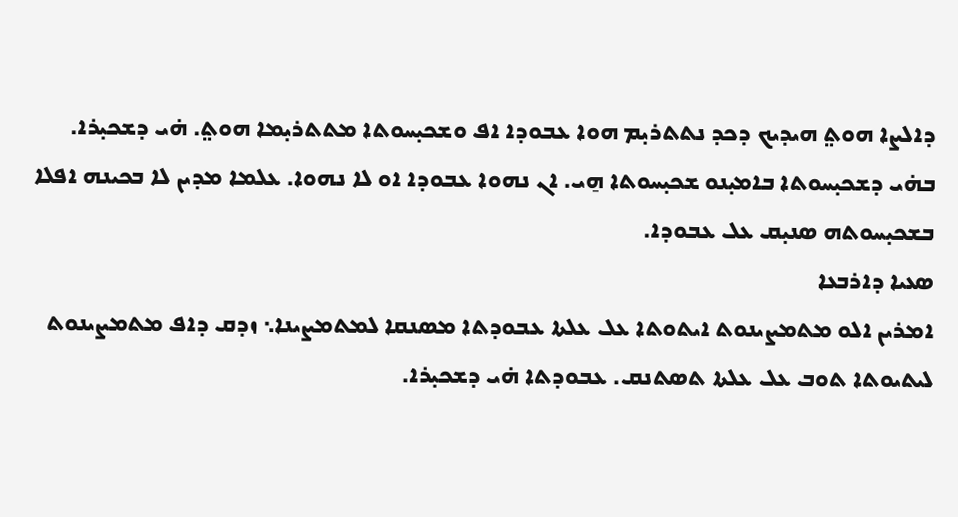ܕܐܠܨܐ ܗܘܬ݀ ܗܝܕܝܟ ܕܟܕ ܢܬܬܪܝ̣ܡ ܗܘܐ ܥܒܘܕܐ ܐܦ ܘܫܟܝ̣ܚܘܬܐ ܡܬܬܪܝ̣ܡܐ ܗܘܬ݀. ܗ̇ܝ ܕܫܟܝ̣ܪܐ. ܒܗ̇ܝ ܕܫܟܝ̣ܚܘܬܐ ܒܐܡܝ̣ܢܘ ܫܟܝ̣ܚܘܬܐ ܗ̱ܝ. ܐܢ ܢܗܘܐ ܥܒܘܕܐ ܐܘ ܠܐ ܢܗܘܐ. ܥܠܡܐ ܡܕܝܢ ܠܐ ܒܟܝܢܗ ܐܦܠܐ ܒܫܟܝ̣ܚܘܬܗ ܣܢܝ̣ܩ ܥܠ ܥܒܘܕܐ.
ܣܥܝܐ ܕܐܪܒܥܐ
ܐܡܪܝܢ ܐܠܘ ܡܬܡܨܝܢܘܬ ܐܝܬܘܬܐ ܥܠ ܥܠܬܐ ܥܒܘܕܬܐ ܡܣܢܩܐ ܠܡܬܡܨܝܢܐ܆ ܙܕܩ ܕܐܦ ܡܬܡܨܝܢܘܬ ܠܝܬܝܘܬܐ ܬܘܒ ܥܠ ܥܠܬܐ ܬܣܬܢܩ. ܥܒܘܕܬܐ ܗ̇ܝ ܕܫܟܝ̣ܪܐ.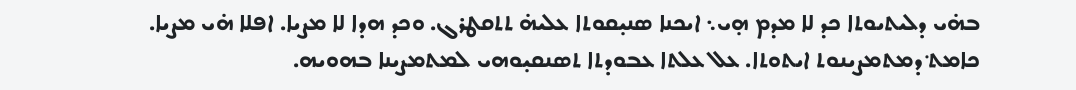ܒܗ̇ܝ ܕܠܝܬܝܘܬܐ ܟܕ ܠܐ ܡܕܡ ܗ̣ܝ܆ ܐܝܟܢܐ ܣܢܝ̣ܩܘܬܐ ܥܠܝܗ̇ ܬܬܩܛܪܓ. ܘܟܕ ܗܕܐ ܠܐ ܡܨܝܐ. ܐܦܠܐ ܗ̇ܝ ܡܨܝܐ. ܟܐܡܬ݀ ܕܡܬܡܨܝܢܘܬ ܐܝܬܘܬܐ. ܥܠ ܥܠܬܐ ܥܒܘܕܬܐ ܬܣܢܩܝ̣ܘܗܝ ܠܡܬܡܨܝܢܐ ܒܗܘܝܗ.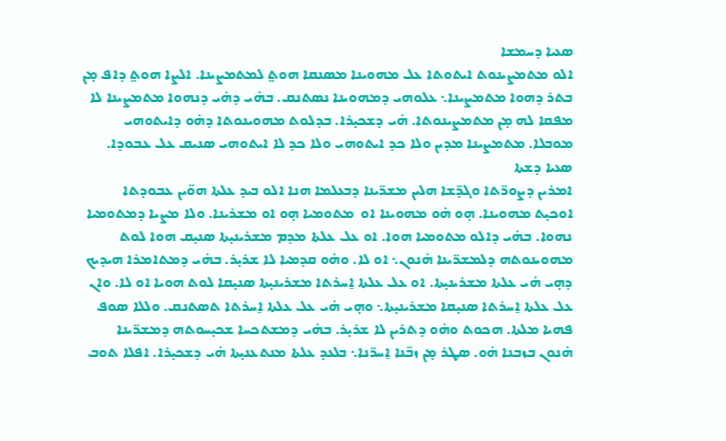ܣܥܝܐ ܕܚܡܫܐ
ܐܠܘ ܡܬܡܨܝܢܘܬ ܐܝܬܘܬܐ ܥܠ ܡܗܘܝܢܐ ܡܣܢܩܐ ܗܘܬ݀ ܠܡܬܡܨܝܢܐ. ܐܠܨܐ ܗܘܬ݀ ܕܐܦ ܡ̣ܢ ܒܬܪ ܕܗܘܐ ܡܬܡܨܝܢܐ܆ ܥܠܘܗܝ ܕܡܗܘܝܢܐ ܢܣܬܢܩ. ܒܗ̇ܝ ܕܗ̇ܝ ܕܢܗܘܐ ܡܬܡܨܝܢܐ ܠܐ ܡܦܩܐ ܠܗ ܡ̣ܢ ܡܬܡܨܝܢܘܬܐ. ܗ̇ܝ ܕܫܟܝ̣ܪܐ. ܒܕܠܘܬ ܡܗܘܝܢܘܬܐ ܕܗ̇ܘ ܕܐܝܬܘܗܝ ܡܘܒܠܐ. ܡܬܡܨܝܢܐ ܡܕܝܢ ܘܠܐ ܟܕ ܐܝܬܘܗܝ ܘܠܐ ܟܕ ܠܐ ܐܝܬܘܗܝ ܣܢܝܩ ܥܠ ܥܒܘܕܐ.
ܣܥܝܐ ܕܫܬܐ
ܐܡܪܝܢ ܕܨܘܪ̈ܬܐ ܘܓܕ̈ܫܐ ܗܠܝܢ ܡܫܪ̈ܝܢܐ ܕܒܥܠܡܐ ܗܢܐ ܐܠܘ ܒܝܕ ܥܠܬܐ ܗܘ̈ܝܢ ܥܒܘܕܬܐ ܐܘܟܝ̣ܬ ܡܗܘܝܢܐ. ܗ̣ܘ ܗ̇ܘ ܡܗܘܝܢܐ ܐܘ  ܡܬܘܡܝܐ ܗ̣ܘ ܐܘ ܡܫܪܝܢܐ. ܘܠܐ ܡܨܝܐ ܕܡܬܘܡܝܐ ܢܗܘܐ. ܒܗ̇ܝ ܕܐܠܘ ܡܬܘܡܝܐ ܗܘܐ. ܐܘ ܥܠ ܥܠܬܐ ܡܕܡ ܡܫܪܝܢܝ̣ܬܐ ܣܢܝ̣ܩ ܗܘܐ ܠܘܬ ܡܗܘܝܢܘܬܗ ܕܠܡܫܪ̈ܝܢܐ ܗ̇ܢܘܢ܆ ܐܘ ܠܐ. ܘܗ̇ܘ ܩܕܡܝܐ ܠܐ ܫܪܝ̣ܪ. ܒܗ̇ܝ ܕܡܬܐܡܪܐ ܗܝܕܝܟ ܕܗ̣ܝ ܗ̇ܝ ܥܠܬܐ ܡܫܪܝܢܝ̣ܬܐ. ܐܘ ܥܠ ܥܠܬܐ ܐ̱ܚܪܬܐ ܡܫܪܝܢܝ̣ܬܐ ܣܢܝ̣ܩܐ ܠܘܬ ܗܘܝܐ ܐܘ ܠܐ. ܘܐܢ ܥܠ ܥܠܬܐ ܐ̱ܚܪܬܐ ܣܢܝ̣ܩܐ ܡܫܪܝܢܝ̣ܬܐ܆ ܘܗ̣ܝ ܗ̇ܝ ܥܠ ܥܠܬܐ ܐ̱ܚܪܬܐ ܬܣܬܢܩ. ܘܠܠܐ ܣܘܦ ܦܗܝܐ ܡܠܬܐ. ܗܟܘܬ ܘܗ̇ܘ ܕܬܪܝܢ ܠܐ ܫܪܝ̣ܪ. ܒܗ̇ܝ ܕܡܫܬܟܚܐ ܫܟܝ̣ܚܘܬܗ ܕܡܫܪ̈ܝܢܐ ܗ̇ܢܘܢ ܒܙܒܢܐ ܗ̇ܘ. ܣܛܪ ܡ̣ܢ ܙܒ̈ܢܐ ܐ̱ܚܪ̈ܢܐ܆ ܒܠܥܕ ܥܠܬܐ ܡܢܬܥܢܝ̣ܬܐ ܗ̇ܝ ܕܫܟܝ̣ܪܐ. ܐܦܠܐ ܬܘܒ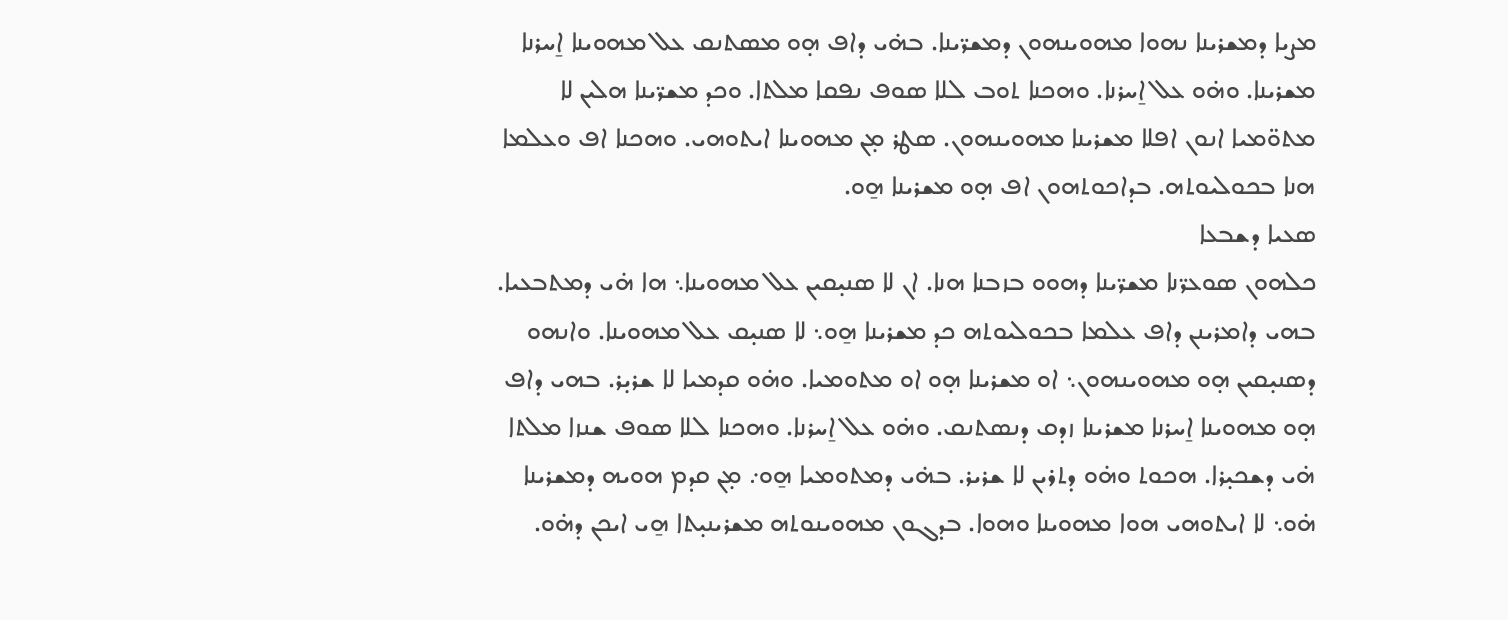ܡܨܝܐ ܕܡܫܪܝܢܐ ܢܗܘܐ ܡܗܘܝܢܗܘܢ ܕܡܫܪ̈ܝܢܐ. ܒܗ̇ܝ ܕܐܦ ܗ̣ܘ ܡܣܬܢܩ ܥܠ ܡܗܘܝܢܐ ܐ̱ܚܪܢܐ ܡܫܪܝܢܐ. ܘܗ̇ܘ ܥܠ ܐ̱ܚܪܢܐ. ܘܗܟܢܐ ܬܘܒ ܠܠܐ ܣܘܦ ܢܦܩܐ ܡܠܬܐ. ܘܟܕ ܡܫܪ̈ܝܢܐ ܗܠܝܢ ܠܐ ܡܬܘ̈ܡܝܐ ܐܢܘܢ ܐܦܠܐ ܡܫܪܝܢܐ ܡܗܘܝܢܗܘܢ. ܣܛܪ ܡ̣ܢ ܡܗܘܝܢܐ ܐܝܬܘܗܝ. ܘܗܟܢܐ ܐܦ ܘܥܠܡܐ ܗܢܐ ܒܟܘܠܝܘܬܗ. ܒܕܐܟܘܬܗܘܢ ܐܦ ܗ̣ܘ ܡܫܪܝܢܐ ܗ̱ܘ.
ܣܥܝܐ ܕܫܒܥܐ
ܟܠܗܘܢ ܣܘܥܪ̈ܢܐ ܡܫܪ̈ܝܢܐ ܕܗܘܘ ܒܙܒܢܐ ܗܢܐ. ܐܢ ܠܐ ܣܢܝ̣ܩܝܢ ܥܠ ܡܗܘܝܢܐ܆ ܗܐ ܗ̇ܝ ܕܡܬܒܥܝܐ. ܒܗܝ ܕܐܡܪܝܢܢ ܕܐܦ ܥܠܡܐ ܒܟܘܠܝܘܬܗ ܟܕ ܡܫܪܝܢܐ ܗ̱ܘ܆ ܠܐ ܣܢܝ̣ܩ ܥܠ ܡܗܘܝܢܐ. ܘܐܢܗܘ ܕܣܢܝ̣ܩܝܢ ܗ̣ܘ ܡܗܘܝܢܗܘܢ܆ ܐܘ ܡܫܪܝܢܐ ܗ̣ܘ ܐܘ ܡܬܘܡܝܐ. ܘܗ̇ܘ ܩܕܡܝܐ ܠܐ ܫܪܝ̣ܪ. ܒܗܝ ܕܐܦ ܗ̣ܘ ܡܗܘܝܢܐ ܐ̱ܚܪܢܐ ܡܫܪܝܢܐ ܙܕܩ ܕܢܣܬܢܩ. ܘܗ̇ܘ ܥܠ ܐ̱ܚܪܢܐ. ܘܗܟܢܐ ܠܠܐ ܣܘܦ ܫܢܙܐ ܡܠܬܐ ܗ̇ܝ ܕܫܟܝ̣ܪܐ. ܗܟܘܬ ܘܗ̇ܘ ܕܬܪܝܢ ܠܐ ܫܪܝܪ. ܒܗ̇ܝ ܕܡܬܘܡܝܐ ܗ̱ܘ܇ ܡ̣ܢ ܩܕܡ ܗܘܝܗ ܕܡܫܪܝܢܐ ܗ̇ܘ܆ ܠܐ ܐܝܬܘܗܝ ܗܘܐ ܡܗܘܝܢܐ ܘܗܘܐ. ܒܕܓܘܢ ܡܗܘܝܢܘܬܗ ܡܫܪܝܢܝ̣ܬܐ ܗ̱ܝ ܐܝܟܢ ܕܗ̇ܘ.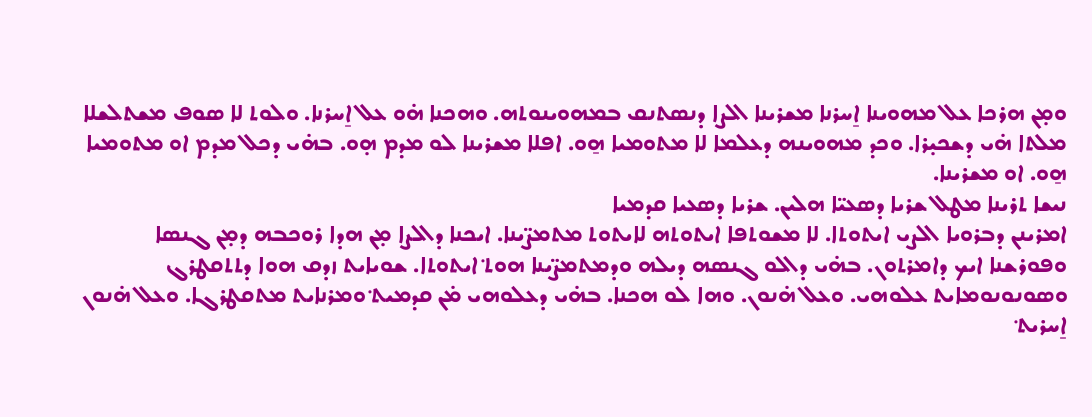ܘܡ̣ܢ ܗܪܟܐ ܥܠ ܡܗܘܝܢܐ ܐ̱ܚܪܢܐ ܡܫܪܝܢܐ ܐܠܨܐ ܕܢܣܬܢܩ ܒܡܗܘܝܢܘܬܗ. ܘܗܟܢܐ ܗ̇ܘ ܥܠ ܐ̱ܚܪܢܐ. ܘܠܘܬ ܠܐ ܣܘܦ ܡܫܬܠܫܠܐ ܡܠܬܐ ܗ̇ܝ ܕܫܟܝ̣ܪܐ. ܘܟܕ ܡܗܘܝܢܗ ܕܥܠܡܐ ܠܐ ܡܬܘܡܝܐ ܗ̱ܘ. ܐܦܠܐ ܡܫܪܝܢܐ ܠܘ ܡܕܡ ܗ̣ܘ. ܒܗ̇ܝ ܕܟܠ ܡܕܡ ܐܘ ܡܬܘܡܝܐ ܗ̱ܘ. ܐܘ ܡܫܪܝܢܐ.
ܢܝܫܐ ܬܪܝܢܐ ܡܛܠ ܫܪܝܐ ܕܣܥܝ̈ܐ ܗܠܝܢ. ܫܪܝܐ ܕܣܥܝܐ ܩܕܡܝܐ
ܐܡܪܝܢܢ ܕܒܪܘܝܐ ܐܠܨܝ ܐܝܬܘܬܐ. ܠܐ ܡܫܘܬܦܐ ܐܝܬܘܬܗ ܠܐܝܬܘܬ ܡܬܡܨ̈ܝܢܐ. ܐܝܟܢܐ ܕܐܠܨܐ ܡ̣ܢ ܗܕܐ ܪܘܟܒܗ ܕܡ̣ܢ ܓܢܣܐ ܘܦܘܪܫܢܐ ܐܝܟ ܕܐܡܪܬܘܢ. ܒܗ̇ܝ ܕܐܠܘ ܓܢܣܗ ܕܝܠܗ ܘܕܡܬܡܨ̈ܝܢܐ ܗܘܬ݀ ܐܝܬܘܬܐ. ܫܘܝܐܝܬ ܙܕܩ ܗܘܐ ܕܬܬܩܛܪܓ ܘܣܘܢܘܢܘܡܐܝܬ ܥܠܘܗܝ. ܘܥܠ ܗ̇ܢܘܢ. ܘܗܐ ܠܘ ܗܟܢܐ. ܒܗ̇ܝ ܕܥܠܘܗܝ ܡ̇ܢ ܩܕܡܝܬ݀ ܘܡܪܢܐܝܬ ܡܬܩܛܪܓܐ. ܘܥܠ ܗ̇ܢܘܢ ܐ̱ܚܪܝܬ݀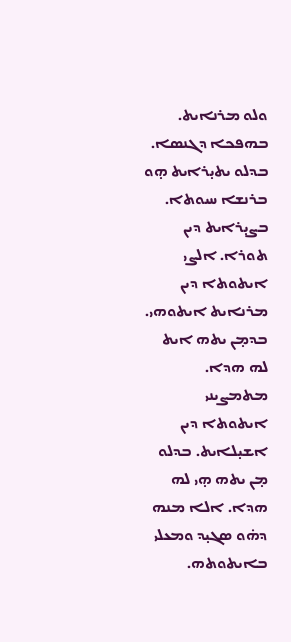ܘܠܘ ܡܪܢܐܝܬ. ܒܗܦܟܐ ܕܓܢܣܐ. ܒܕܠܘ ܝܬܝ̣ܪܐܝܬ ܗ̣ܘ ܒܪܢܫܐ ܚܝܘܬܐ. ܒܨܝ̣ܪܐܝܬ ܕܝܢ ܬܘܪܐ. ܐܠܨܝ ܐܝܬܘܬܐ ܕܝܢ ܡܪܢܐܝܬ ܐܝܬܘܗܝ. ܒܕܡ̣ܢ ܝܬܗ ܐܝܬ ܠܗ ܗܕܐ. ܡܬܡܨܝܢܝ ܐܝܬܘܬܐ ܕܝܢ ܐܫܝ̣ܠܐܝܬ. ܒܕܠܘ ܡ̣ܢ ܝܬܗ ܗ̣ܝ ܠܗ ܗܕܐ. ܐܠܐ ܡܢܗ ܕܗ̇ܘ ܣܓܝ̣ܕ ܘܡܥܠܝ ܒܐܝܬܘܬܗ.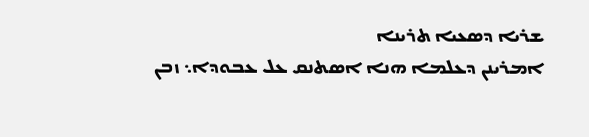ܫܪܝܐ ܕܣܥܝܐ ܬܪܝܢܐ
ܐܡܪܝܢܢ ܕܥܠܡܐ ܗܢܐ ܐܣܬܢܩ ܥܠ ܥܒܘܕܐ܆ ܙܒܢ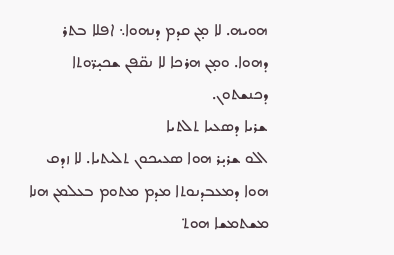ܗܘܝܗ. ܠܐ ܡ̣ܢ ܩܕܡ ܕܢܗܘܐ܆ ܐܦܠܐ ܒܬܪ ܕܗܘܐ. ܘܡ̣ܢ ܗܪܟܐ ܠܐ ܢܩ̈ܦܢ ܫܟܝ̣ܪ̈ܘܬܐ ܕܟܢܫܬܘܢ.
ܫܪܝܐ ܕܣܥܝܐ ܬܠܬܝܐ
ܐܠܘ ܫܪܝ̣ܪ ܗܘܐ ܣܥܝܟܘܢ ܬܠܝܬܝܐ. ܠܐ ܙܕܩ ܗܘܐ ܕܡܥܒܕܢܘܬܐ ܡܕܡ ܡܬܘܡ ܒܥܠܡܢ ܗܢܐ ܡܫܬܡܫܐ ܗܘܬ݀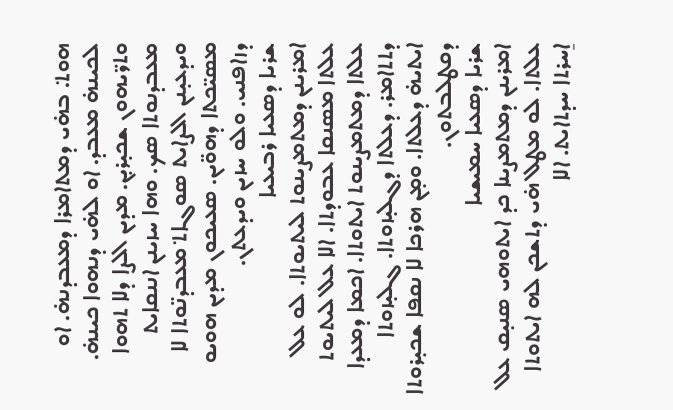ܗܘܬ݀. ܒܗ̇ܝ ܕܡܬܐܡܪܐ ܕܡܥܒܕܢܗ̇. ܐܘ ܠܟܝܢܗ̇ ܡܥܒܕ. ܐܘ ܠܗ̇ܝ ܕܢܗܘܐ ܟܝܢܗ̇. ܘܬܪ̈ܝܗܘܢ ܫܟܝ̣ܪܝ̣ܢ. ܡܕܝܢ ܐܠܨܐ ܕܠܐ ܬܗܘܐ ܡܥܒܕܢܘܬܐ ܣܟ. ܘܗܐ ܚܙܝܢܢ ܐܢܢܩܐܝܬ ܘܝܕܥܝ̣ܢܢ ܐܠܨܐܝܬ ܣܘܓܐܬ݀ ܡܥܒܕܢ̈ܘܬܐ ܠܐ ܡܣܝ̈ܟܬܐ ܕܗܘ̈ܝܢ. ܣܥܝܟܘܢ ܡܕܝܢ ܗܘܝܘ ܕܙܐܦܢܝ. ܘܠܘ ܚܙܝܢ ܘܝܕܥܬܢ.
ܫܪܝܐ ܕܣܥܝܐ ܪܒܝܥܝܐ
ܐܡܪܝܢܢ ܕܡܬܡܨܝܢܘܬ ܠܝܬܝܘܬܐ. ܠܘ ܥܠ ܥܠܬܐ ܡܣܢܩܐ ܥܒܘܕܬܐ. ܐܠܐ ܥܠ ܠܝܬܝܘܬ ܥܠܬܐ ܕܡܬܡܨܝܢܘܬ ܐܝܬܘܬܐ. ܐܟܡܐ ܕܡܥܕܐ ܕܬܬܐܡܪ. ܕܥܠܬܐ ܕܓܠܝ̣ܙܘܬܐ. ܓܠܝ̣ܙܘܬܐ ܐܝܬܝܗ̇ ܕܥܠܬܐ. ܘܡ̣ܢ ܗܪܟܐ ܠܐ ܢܩܦܐ ܫܟܝ̣ܪܘܬܐ ܕܩܛܠܒܬܘܢ.
ܫܪܝܐ ܕܣܥܝܐ ܚܡܝܫܝܐ
ܐܡܪܝܢܢ ܕܡܬܡܨܝܢܐ ܟܕ ܐܝܬܘܗܝ ܣܢܝ̣ܩ ܥܠ ܥܠܬܐ. ܠܘ ܡܛܠ ܗ̇ܝ ܕܬܫܟܢ ܠܗ ܐܝܬܘܬܐ ܐ̱ܚܪܬܐ ܚܕܬܐܝܬ. ܐܠܐ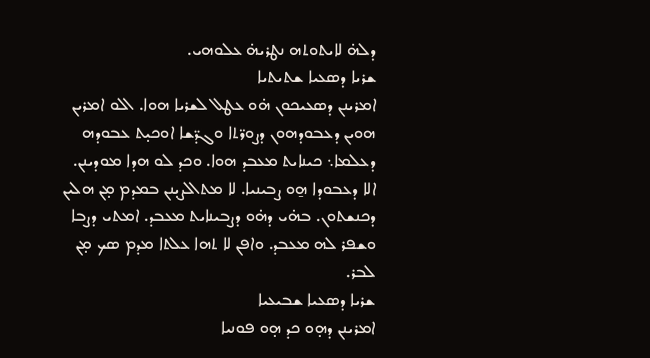ܕܠܗ̇ ܠܐܝܬܘܬܗ ܢܛܪܝܗ̇ ܥܠܘܗܝ.
ܫܪܝܐ ܕܣܥܝܐ ܫܬܝܬܝܐ
ܐܡܪܝܢܢ ܕܣܥܝܟܘܢ ܗ̇ܘ ܥܛܠ ܠܫܪܝܐ ܗܘܐ. ܐܠܘ ܐܡܪܝܢ ܗܘܝܢ ܕܥܒܘܕܗܘܢ ܕܨܘܪ̈ܬܐ ܘܓܕ̈ܫܐ ܐܘܟܝ̣ܬ ܥܒܘܕܗ ܕܥܠܡܐ܆ ܟܝܢܐܝܬ ܡܥܒܕ ܗܘܐ. ܘܟܕ ܠܘ ܗܕܐ ܡܘܕܝܢܢ. ܐܠܐ ܕܥܒܘܕܐ ܗ̱ܘ ܨܒܝܢܝܐ. ܠܐ ܡܬܐܠܨܝ̣ܢܢ ܒܡܕܡ ܡ̣ܢ ܗܠܝܢ ܕܟܢܫܬܘܢ. ܒܗ̇ܝ ܕܗ̇ܘ ܕܨܒܝܢܐܝܬ ܡܥܒܕ. ܐܡܬܝ ܕܨܒܐ ܘܫܦܪ ܠܗ ܡܥܒܕ. ܘܐܦܢ ܠܐ ܬܗܐ ܥܠܬܐ ܡܕܡ ܣܟ ܡ̣ܢ ܠܒܪ.
ܫܪܝܐ ܕܣܥܝܐ ܫܒܝܥܝܐ
ܐܡܪܝܢܢ ܕܗ̣ܘ ܟܕ ܗ̣ܘ ܦܘܢܝܐ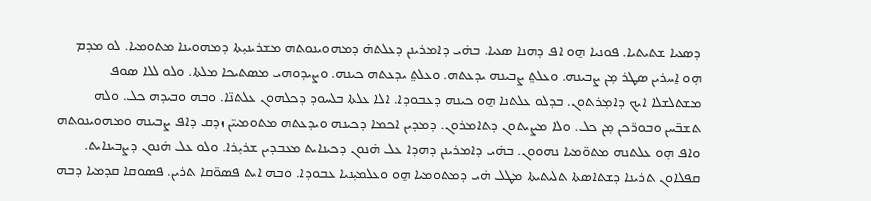ܕܣܥܝܐ ܫܬܝܬܝܐ. ܦܘܢܝܐ ܗ̱ܘ ܐܦ ܕܗܢܐ ܣܥܝܐ. ܒܗ̇ܝ ܕܐܡܪܝܢܢ ܕܥܠܬܗ̇ ܕܡܗܘܝܢܘܬܗ ܡܫܪܝܢܝ̣ܬܐ ܕܡܗܘܝܢܐ ܡܬܘܡܝܐ. ܠܘ ܡܕܡ ܗ̣ܘ ܐ̱ܚܪܝܢ ܣܛܪ ܡ̣ܢ ܨܒܝܢܗ. ܘܥܠܬ݀ ܨܒܝܢܗ ܝܕܥܬܗ. ܘܥܠܬ݀ ܝܕܥܬܗ ܟܝܢܗ. ܘܨܝܕܘܗܝ ܡܣܬܝܟܐ ܡܠܬܐ. ܘܠܘ ܠܠܐ ܣܘܦ ܡܫܬܠܫܠܐ ܐܝܟ ܕܐܡ̣ܪܬܘܢ. ܒܕܠܘ ܥܠܬܢܐ ܗ̱ܘ ܟܝܢܗ ܕܥܒܘܕܐ. ܐܠܐ ܥܠܬܐ ܒܠܚܘܕ ܕܟܠܗܘܢ ܥܠܬܢ̈ܐ. ܘܒܗ ܘܒܝܕܗ ܟܠ. ܘܠܗ ܬܫܒ̈ܚܢ ܘܒܘܪ̈ܟܢ ܡ̣ܢ ܟܠ. ܘܠܐ ܡܨܝܬܘܢ ܕܬܐܡܪܘܢ. ܕܡܕܝܢ ܐܟܡܐ ܕܟܝܢܗ ܘܝܕܥܬܗ ܡܬܘܡܝܝ̈ܢ ܙܕܩ ܕܐܦ ܨܒܝܢܗ ܘܡܗܘܝܢܘܬܗ ܘܐܦ ܗ̣ܘ ܥܠܬܢܗ ܡܬܘ̈ܡܝܐ ܢܗܘܘܢ. ܒܗ̇ܝ ܕܐܡܪܝܢܢ ܕܗܕܐ ܥܠ ܗ̇ܢܘܢ ܕܟܝܢܐܝܬ ܡܥܒܕܝܢ ܫܪܝ̣ܪܐ. ܘܠܘ ܥܠ ܗ̇ܢܘܢ ܕܨܒܝܢܐܝܬ.
ܩܦܠܐܘܢ ܬܪܝܢܐ ܕܫܬܐܣܬܐ ܬܠܝܬܝܬܐ ܡܛܠ ܗ̇ܝ ܕܡܬܘܡܝܐ ܗ̱ܘ ܘܥܠܡܝ̣ܢܝܐ ܥܒܘܕܐ. ܘܒܗ ܐܝܬ ܦܣܘ̈ܩܐ ܬܪܝܢ. ܦܣܘܩܐ ܩܕܡܝܐ ܕܒܗ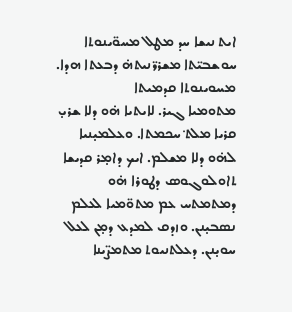ܐܝܬ ܢܝܫܐ ܚܕ ܡܛܠ ܡܚܘ̈ܝܢܘܬܐ ܚܘܫܒܝ̈ܬܐ ܡܫܪܪ̈ܢܝܬܗ̇ ܕܒܥܬܐ ܗܕܐ. ܡܚܘܝܢܘܬܐ ܩܕܡܝܬܐ
ܡܬܘܡܝܐ ܓܝܪ. ܠܐܝܬܝܐ ܗ̇ܘ ܕܠܐ ܫܪܝ̣ ܩܪܝܐ ܡܠܬ݀ ܚܟܡܬܐ. ܘܥܠܡܝ̣ܢܝܐ ܠܗ̇ܘ ܕܠܐ ܡܫܠܡ. ܐܝܟ ܕܐܡ̣ܪ ܩܕܝܫܐ ܬܐܘܠܘܓܘܣ ܕܛܘܪܐ ܗ̇ܘ ܕܡܬܡܬܚ ܥܡ ܡܬܘ̈ܡܝܐ ܠܥܠܡ ܢܣܒܝ̣ܢܢ. ܘܙܕܩ ܠܡܕܥ ܕܡ̣ܢ ܠܥܠ ܚܘܝ̣ܢܢ. ܕܥܠܬܢܝܘܬ ܡܬܡܨ̈ܝܢܐ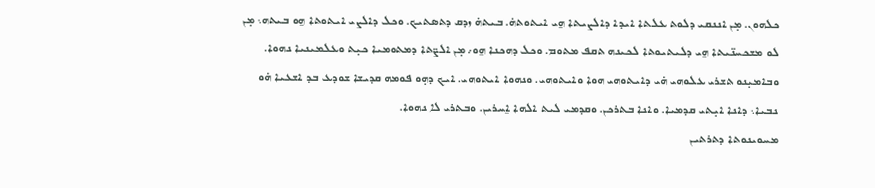ܟܠܗܘܢ. ܡ̣ܢ ܐܢܢܩܝ ܕܠܘܬ ܥܠܬܐ ܐܝܕܐ ܕܐܠܨܝܬܐ ܗ̱ܝ ܐܝܬܘܬܗ̇. ܒܝܬܗ̇ ܙܕܩ ܕܬܣܬܝܟ. ܘܟܠ ܕܐܠܨܝ ܐܝܬܘܬܐ ܗ̱ܘ ܒܝܬܗ܆ ܡ̣ܢ ܠܘ ܡܫܟܚܢ̈ܝܬܐ ܗ̱ܝ ܕܠܝܬܝܘܬܐ ܠܟܝܢܗ ܬܩܦ ܡܬܘܡ. ܘܟܠ ܕܗܟܢܐ ܗ̱ܘ܇ ܡ̣ܢ ܐܠܨ̈ܬܐ ܕܡܬܘܡܝܐ ܟܝ̣ܬ ܘܥܠܡܝܢܝܐ ܢܗܘܐ. ܘܒܐܡܝ̣ܢܘ ܬܫܪܝ ܥܠܘܗܝ ܗ̇ܝ ܕܐܝܬܘܗܝ ܗܘܐ ܘܐܝܬܘܗܝ. ܘܢܗܘܐ ܐܝܬܘܗܝ. ܐܝܟ ܕܗ̣ܘ ܦܘܡܗ ܩܕܝܫܐ ܫܘܕܥ ܒܕ ܐܫܥܝܐ ܗ̇ܘ ܢܒܝܐ܆ ܕܐܢܐ ܐܝ̣ܬܝ ܩܕܡܝܐ. ܘܐܢܐ ܒܬܪܟܢ. ܘܩܕܡܝ ܠܝܬ ܐܠܗܐ ܐ̱ܚܪܝܢ. ܘܒܬܪܝ ܠܐ ܢܗܘܐ.
ܡܚܘܝܢܘܬܐ ܕܬܪܬܝܢ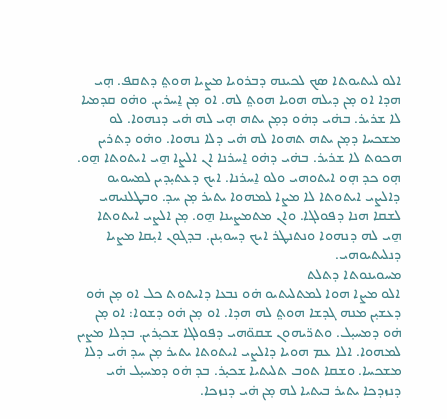ܐܠܘ ܠܝܬܝܘܬܐ ܣܟ ܠܟܝܢܗ ܕܒܪܘܝܐ ܡܨܝܐ ܗܘܬ݀ ܕܬܩܦ. ܗ̣ܝ ܗܕܐ ܐܘ ܡ̣ܢ ܕܝܠܗ ܗܘܝܐ ܗܘܬ݀ ܠܗ. ܐܘ ܡ̣ܢ ܐ̱ܚܪܝܢ. ܘܗ̇ܘ ܩܕܡܝܐ ܠܐ ܫܪܝܪ. ܒܗ̇ܝ ܕܗ̇ܘ ܕܡ̣ܢ ܝܬܗ ܗ̣ܝ ܠܗ ܗ̇ܝ ܕܢܗܘܐ. ܠܘ ܡܫܟܚܐ ܕܡ̣ܢ ܝܬܗ ܬܗܘܐ ܠܗ ܗ̇ܝ ܕܠܐ ܢܗܘܐ. ܘܗ̇ܘ ܕܬܪܝܢ ܗܟܘܬ ܠܐ ܫܪܝܪ. ܒܗ̇ܝ ܕܗ̇ܘ ܐ̱ܚܪܢܐ ܐܢ ܐܠܨܐ ܗ̱ܝ ܐܝܬܘܬܐ ܗ̱ܘ. ܗ̣ܘ ܟܕ ܗ̣ܘ ܐܝܬܘܗܝ ܘܠܘ ܐ̱ܚܪܢܐ. ܐܝܟ ܕܥܬܝ̣ܕܝܢ ܠܡܚܘܝܘ ܕܐܠܨܝ ܐܝܬܘܬܐ ܠܐ ܡܨܐ ܠܡܗܘܐ ܝܬܝܪ ܡ̣ܢ ܚܕ. ܘܒܛܠܢܝܗܝ ܠܫܩܐ ܗܢܐ ܕܦܘܠܓܐ. ܘܐܢ ܡܬܡܨܝܢܐ ܗ̱ܘ. ܡ̣ܢ ܐܠܨܝ ܐܝܬܘܬܐ ܗ̱ܝ ܠܗ ܕܢܗܘܐ ܘܢܬܢܛܪ ܐܝܟ ܕܚܘܝ̣ܢܢ. ܒܕܓܘܢ ܐܝ̣ܩܐ ܡܨܝܐ ܕܢܠܝܬܝܘܗܝ.
ܡܚܘܝܢܘܬܐ ܕܬܠܬ
ܐܠܘ ܡܨܐ ܗܘܐ ܠܡܬܠܝܬܝܘ ܗ̇ܘ ܢܒܥܐ ܕܐܝܬܘܬ ܟܠ ܐܘ ܡ̣ܢ ܗ̇ܘ ܕܥܫܝ̣ܢ ܡܢܗ ܓܕܫܐ ܗܘܬ݀ ܠܗ ܗܕܐ. ܐܘ ܡ̣ܢ ܗ̇ܘ ܕܫܘܐ: ܐܘ ܡ̣ܢ ܗ̇ܘ ܕܡܚܝ̣ܠ. ܘܬܪ̈ܝܗܘܢ ܫܩܘ̈ܗܝ ܕܦܘܠܓܐ ܫܟܝ̣ܪܝܢ. ܒܕܠܐ ܡܨܝܢ ܠܡܗܘܐ. ܐܠܐ ܥܡ ܗܘܝܐ ܕܐܠܨܝ ܐܝܬܘܬܐ ܝܬܝܪ ܡ̣ܢ ܚܕ ܗ̇ܝ ܕܠܐ ܡܫܟܚܐ. ܘܫܩܐ ܬܘܒ ܬܠܝܬܝܐ ܫܟܝ̣ܪ. ܒܕ ܗ̇ܘ ܕܡܚܝ̣ܠ ܗ̇ܝ ܕܢܙܕܟܐ ܝܬܝܪ ܒܝܬܝܐ ܠܗ ܡ̣ܢ ܗ̇ܝ ܕܢܙܟܐ.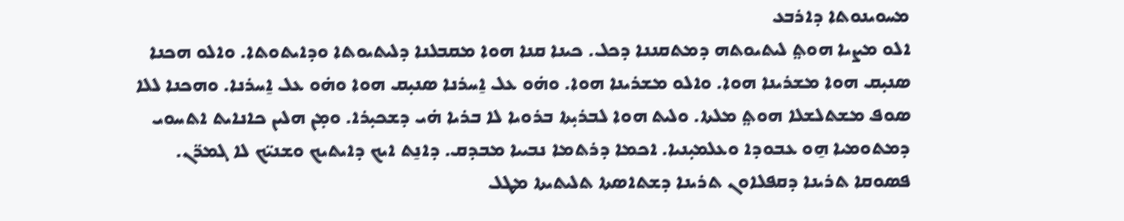ܡܚܘܝܢܘܬܐ ܕܐܪܒܥ
ܐܠܘ ܡܨܝܐ ܗܘܬ݀ ܠܝܬܝܘܬܗ ܕܡܬܩܢܢܐ ܕܟܠ. ܟܝܢܐ ܩܢܐ ܗܘܐ ܡܩܒܠܢܐ ܕܠܝܬܝܘܬܐ ܘܕܐܝܬܘܬܐ. ܘܐܠܘ ܗܟܢܐ ܣܢܝ̣ܩ ܗܘܐ ܡܫܪܝܢܐ ܗܘܐ. ܘܐܠܘ ܡܫܪܝܢܐ ܗܘܐ. ܘܗ̇ܘ ܥܠ ܐ̱ܚܪܢܐ ܣܢܝ̣ܩ ܗܘܐ ܘܗ̇ܘ ܥܠ ܐ̱ܚܪܢܐ. ܘܗܟܢܐ ܠܠܐ ܣܘܦ ܡܫܬܠܫܠܐ ܗܘܬ݀ ܡܠܬܐ. ܘܠܝܬ ܗܘܐ ܠܒܪܝ̣ܬܐ ܒܪܘܝܐ ܠܐ ܒܪܝܐ ܗ̇ܝ ܕܫܟܝ̣ܪܐ. ܘܡ̣ܢ ܗܠܝܢ ܟܐܢܐܝܬ ܐܬܚܘܝ ܕܡܬܘܡܝܐ ܗ̱ܘ ܥܒܘܕܐ ܘܥܠܡܝ̣ܢܝܐ. ܐܟܡܐ ܕܪܬܡܐ ܢܒܝܝܐ ܡܒܕܩ. ܕܐܢ̱ܬ ܐܝܟ ܕܐܝܬܝܟ ܘܫܢܝ̈ܟ ܠܐ ܓܡܪ̈ܢ.
ܦܣܘܩܐ ܬܪܝܢܐ ܕܩܦܠܐܘܢ ܬܪܝܢܐ ܕܫܬܐܣܬܐ ܬܠܝܬܝܬܐ ܡܛܠ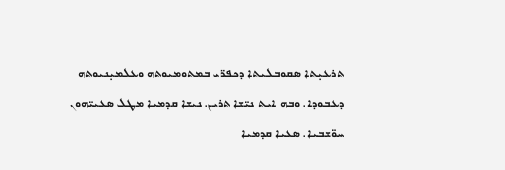ܬܪܥܝ̣ܬܐ ܣܩܘܒܠܝܬܐ ܕܟܦܪ̈ܝ ܒܡܬܘܡܝܘܬܗ ܘܥܠܡܝ̣ܢܝܘܬܗ ܕܥܒܘܕܐ. ܘܒܗ ܐܝܬ ܢܝ̈ܫܐ ܬܪܝܢ. ܢܝܫܐ ܩܕܡܝܐ ܡܛܠ ܣܥܝܝ̈ܗܘܢ ܚܘ̈ܫܒܝܐ. ܣܥܝܐ ܩܕܡܝܐ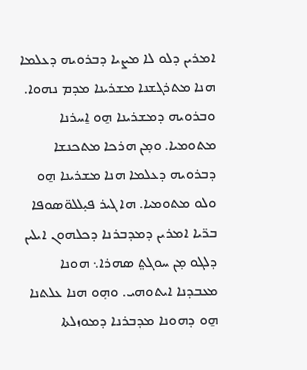ܐܡܪܝܢ ܕܠܘ ܠܐ ܡܨܝܐ ܕܒܪܘܝܗ ܕܥܠܡܐ ܗܢܐ ܡܬܪܓܫܢܐ ܡܫܪܝܢܐ ܡܕܡ ܢܗܘܐ. ܘܒܪܘܝܗ ܕܡܫܪܝܢܐ ܗ̱ܘ ܐ̱ܚܪܢܐ ܡܬܘܡܝܐ. ܘܡ̣ܢ ܗܪܟܐ ܡܬܟܢܫܐ ܕܒܪܘܝܗ ܕܥܠܡܐ ܗܢܐ ܡܫܪܝܢܐ ܗ̱ܘ ܘܠܘ ܡܬܘܡܝܐ. ܗܐ ܓܝܪ ܦܝ̣ܠܠܘ̈ܣܘܦܐ ܒܪ̈ܝܐ ܐܡܪܝܢ ܕܡܕܒܪܢܐ ܕܟܠܗܘܢ ܐܝܠܝܢ ܕܠܓܘ ܡ̣ܢ ܚܘܓܬ݀ ܣܗܪܐ܆ ܗܘܢܐ ܡܥܒܕܢܐ ܐܝܬܘܗܝ. ܘܗ̣ܘ ܗܢܐ ܥܠܬܢܐ ܗ̱ܘ ܕܗܘܢܐ ܡܕܒܪܢܐ ܕܡܘܙܠܬܐ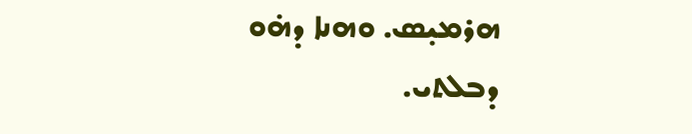ܗܪܡܝ̣ܣ. ܘܗܢܐ ܕܗ̇ܘ ܕܒܠܬܝ.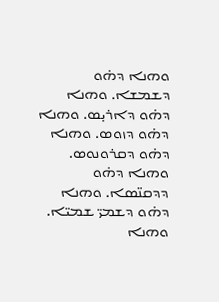ܘܗܢܐ ܕܗ̇ܘ ܕܫܡܫܐ. ܘܗܢܐ ܕܗ̇ܘ ܕܐܪܝ̣ܣ. ܘܗܢܐ ܕܗ̇ܘ ܕܙܘܣ. ܘܗܢܐ ܕܗ̇ܘ ܕܩܪܘܢܘܣ. ܘܗܢܐ ܕܗ̇ܘ ܕܕܩܢ̈ܣܐ. ܘܗܢܐ ܕܗ̇ܘ ܕܫܡܝ̈ ܫܡܝ̈ܐ. ܘܗܢܐ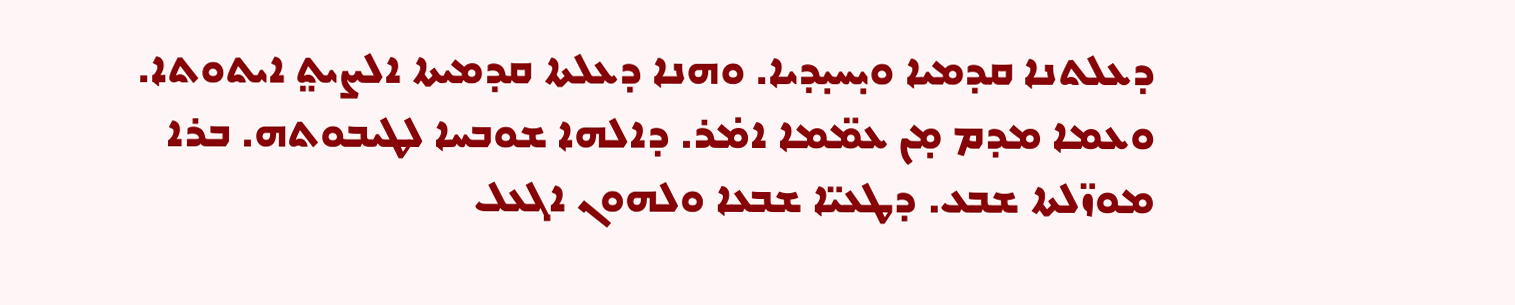ܕܥܠܬܢܐ ܩܕܡܝܐ ܘܝ̣ܚܝ̣ܕܝܐ. ܘܗܢܐ ܕܥܠܬܐ ܩܕܡܝܬܐ ܐܠܨܝܬ݀ ܐܝܬܘܬܐ. ܘܥܡܐ ܡܕܡ ܡ̣ܢ ܥܡ̈ܡܐ ܐܡ̇ܪ. ܕܐܠܗܐ ܫܘܒܚܐ ܠܛܝܒܘܬܗ. ܒܪܐ ܡܘܙ̈ܠܬܐ ܫܒܥ. ܕܛܥܝ̈ܐ ܫܒܥܐ ܘܠܗܘܢ ܐܓܥܠ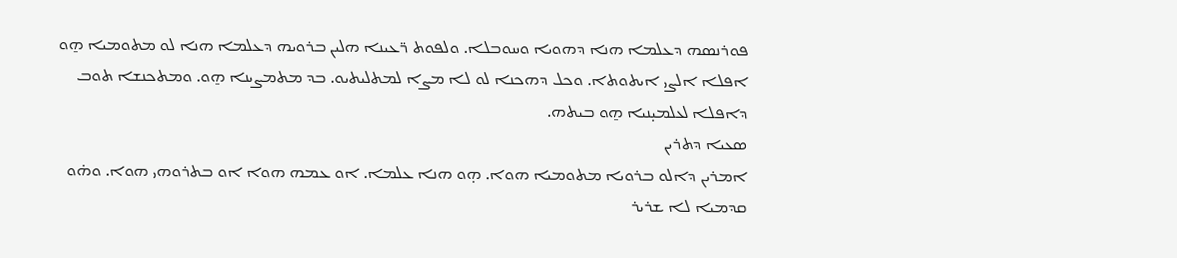ܦܘܪܢܣܗ ܕܥܠܡܐ ܗܢܐ ܕܗܘܝܐ ܘܚܘܒܠܐ. ܘܠܦܘܬ ܪ̈ܥܝܢܐ ܗܠܝܢ ܒܪܘܝܗ ܕܥܠܡܐ ܗܢܐ ܠܘ ܡܬܘܡܝܐ ܗ̱ܘ ܐܦܠܐ ܐܠܨܝ ܐܝܬܘܬܐ. ܘܟܠ ܕܗܟܢܐ ܠܘ ܠܐ ܡܨܐ ܠܡܬܠܝܬܝܘ. ܒܕ ܡܬܡܨܝܢܐ ܗ̱ܘ. ܘܡܬܟܢܫܐ ܬܘܒ ܕܐܦܠܐ ܠܥܠܡܝ̣ܢܝܐ ܗ̱ܘ ܒܝܬܗ.
ܣܥܝܐ ܕܬܪܝܢ
ܐܡܪܝܢ ܕܐܠܘ ܒܪܘܝܐ ܡܬܘܡܝܐ ܗܘܐ. ܗ̣ܘ ܗܢܐ ܥܠܡܐ. ܐܘ ܥܡܗ ܗܘܐ ܐܘ ܒܬܪܘܗܝ ܗܘܐ. ܘܗ̇ܘ ܩܕܡܝܐ ܠܐ ܫܪܝܪ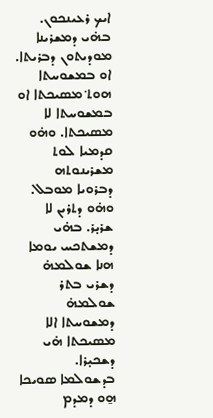ܐܝܟ ܪܥܝܢܟܘܢ. ܒܗ̇ܝ ܕܡܫܪܝܢܐ ܡܘܕܝܬܘܢ ܕܒܪܝܬܐ. ܐܘ ܒܡܫܘܚܬܐ ܗܘܬ݀ ܡܣܝܟܬܐ ܐܘ ܒܡܫܘܚܬܐ ܠܐ ܡܣܝܟܬܐ. ܘܗ̇ܘ ܩܕܡܝܐ ܠܘܬ ܡܫܪܝܢܘܬܗ ܕܒܪܘܝܐ ܡܘܒܠ. ܘܗ̇ܘ ܕܬܪܝܢ ܠܐ ܫܪܝ̣ܪ. ܒܗ̇ܝ ܕܡܫܬܟܚ ܝܘܡܐ ܗܢܐ ܫܘܠܡܗ̇ ܕܫܪܝ ܒܬܪ ܫܘܠܡܗ̇ ܕܡܫܘܚܬܐ ܐܠܐ ܡܣܝܟܬܐ ܗ̇ܝ ܕܫܟܝ̣ܪܐ. ܒܕܫܘܠܡܐ ܣܘܝܟܐ ܗ̱ܘ ܕܡܕܡ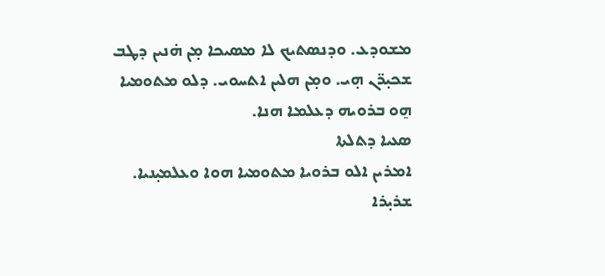ܡܫܘܕܥ. ܘܕܢܣܬܝܟ ܠܐ ܡܣܝܟܐ ܡ̣ܢ ܗ̇ܢܝܢ ܕܛܒ ܫܟܝ̣ܪ̈ܢ ܗ̣ܝ. ܘܡ̣ܢ ܗܠܝܢ ܐܬܚܘܝ. ܕܠܘ ܡܬܘܡܝܐ ܗ̱ܘ ܒܪܘܝܗ ܕܥܠܡܐ ܗܢܐ.
ܣܥܝܐ ܕܬܠܬܐ
ܐܡܪܝܢ ܐܠܘ ܒܪܘܝܐ ܡܬܘܡܝܐ ܗܘܐ ܘܥܠܡܝ̣ܢܝܐ. ܫܪܝ̣ܪܐ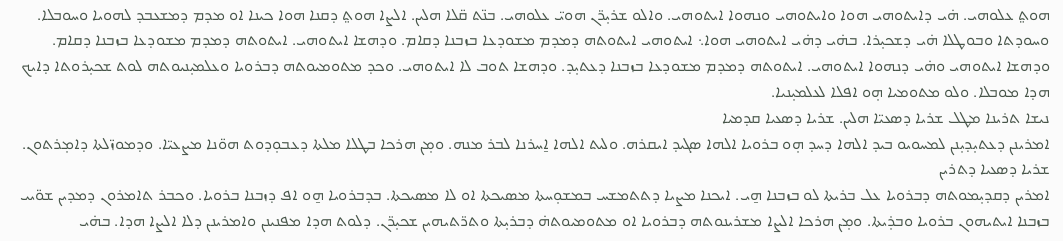ܗܘܬ݀ ܥܠܘܗܝ. ܗ̇ܝ ܕܐܝܬܘܗܝ ܗܘܐ ܘܐܝܬܘܗܝ ܘܢܗܘܐ ܐܝܬܘܗܝ. ܘܐܠܘ ܫܪܝ̣ܪ̈ܢ ܗܘܝ̈ ܥܠܘܗܝ. ܒܢ̈ܬ ܩ̈ܠܐ ܗܠܝܢ. ܐܠܨܐ ܗܘܬ݀ ܕܩܢܐ ܗܘܐ ܟܝܢܐ ܐܘ ܡܕܡ ܕܡܫܥܒܕ ܠܗܘܝܐ ܘܚܘܒܠܐ. ܘܚܘܕܬܐ ܘܒܘܛܠܐ ܗ̇ܝ ܕܫܟܝ̣ܪܐ. ܒܗ̇ܝ ܕܗ̇ܝ ܐܝܬܘܗܝ ܗܘܐ܆ ܐܝܬܘܗܝ ܐܝܬܘܬܗ ܕܡܕܡ ܡܫܘܕܥܐ ܒܙܒܢܐ ܕܩܐܡ. ܘܕܗܫܐ ܐܝܬܘܗܝ. ܐܝܬܘܬܗ ܕܡܕܡ ܡܫܘܕܥܐ ܒܙܒܢܐ ܕܩܐܡ. ܘܕܗܫܐ ܐܝܬܘܗܝ ܘܗ̇ܝ ܕܢܗܘܐ ܐܝܬܘܗܝ. ܐܝܬܘܬܗ ܕܡܕܡ ܡܫܘܕܥܐ ܒܙܒܢܐ ܕܥܬܝ̣ܕ. ܘܕܗܫܐ ܬܘܒ ܠܐ ܐܝܬܘܗܝ. ܘܟܕ ܡܬܘܡܝܘܬܗ ܕܒܪܘܝܐ ܘܥܠܡܝ̣ܢܝܘܬܗ ܠܘܬ ܫܟܝ̣ܪܘܬܐ ܕܐܝܟ ܗܕܐ ܡܘܒܠܐ. ܘܠܘ ܡܬܘܡܝܐ ܗ̣ܘ ܐܦܠܐ ܠܥܠܡܝ̣ܢܝܐ.
ܢܝܫܐ ܬܪܝܢܐ ܡܛܠ ܫܪܝܐ ܕܣܥܝ̈ܐ ܗܠܝܢ. ܫܪܝܐ ܕܣܥܝܐ ܩܕܡܝܐ
ܐܡܪܝܢܢ ܕܥܬܝ̣ܕܝ̣ܢܢ ܠܡܚܘܝܘ ܒܝܕ ܐܠܗܐ ܕܚܕ ܗ̣ܘ ܒܪܘܝܐ ܐܠܗܐ ܣܓܝܕ ܐܝܩܪܗ. ܘܠܝܬ ܐܠܗܐ ܐ̱ܚܪܢܐ ܠܒܪ ܡܢܗ. ܘܡ̣ܢ ܗܪܟܐ ܒܛܠܐ ܡܠܬܐ ܕܥܒܘ̣ܕܘܬ ܗܘ̈ܢܐ ܡܨܥܝ̈ܐ. ܘܕܡܘܙ̈ܠܬܐ ܕܐܡ̣ܪܬܘܢ.
ܫܪܝܐ ܕܣܥܝܐ ܕܬܪܝܢ
ܐܡܪܝܢ ܕܩܕܝ̣ܡܘܬܗ ܕܒܪܘܝܐ ܥܠ ܒܪܝܬܐ ܠܘ ܒܙܒܢܐ ܗ̱ܝ. ܐܝܟܢܐ ܡܨܝܐ ܕܬܬܡܫܚ ܒܡܫܘ̣ܚܬܐ ܡܣܝܟܬܐ ܐܘ ܠܐ ܡܣܝܟܬܐ. ܒܕܒܪܘܝܐ ܗ̱ܘ ܐܦ ܕܙܒܢܐ ܒܪܘܝܐ. ܘܟܒܪ ܬܐܡܪܘܢ ܕܡܕܝܢ ܫܘ̈ܝܝ ܒܙܒܢܐ ܐܝܬܝܗܘܢ ܒܪܘܝܐ ܘܒܪ̣ܝܬܐ. ܘܡ̣ܢ ܗܪܟܐ ܐܠܨܐ ܡܫܪܝܢܘܬܗ ܕܒܪܘܝܐ ܐܘ ܡܬܘܡܝܘܬܗ̇ ܕܒܪܝ̣ܬܐ ܘܬܪ̈ܬܝܗܝܢ ܫܟܝ̣ܪ̈ܢ. ܕܠܘܬ ܗܕܐ ܡܦܢܝܢܢ ܘܐܡܪܝܢܢ ܕܠܐ ܐܠܨܐ ܗܕܐ. ܒܗ̇ܝ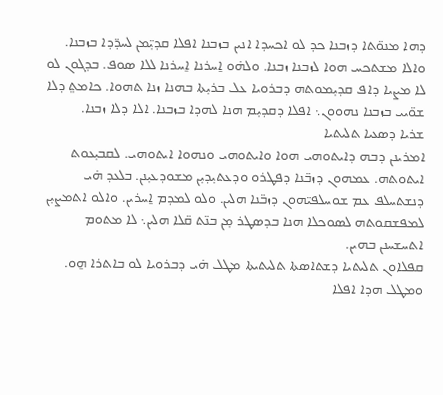ܕܗܐ ܡܢܘ̈ܬܐ ܕܙܒܢܐ ܟܕ ܠܘ ܐܟܚܕܐ ܐܢܝܢ ܒܙܒܢܐ ܐܦܠܐ ܩܕܝ̣̈ܡܢ ܠܚܕ̈ܕܐ ܒܙܒܢܐ. ܘܐܠܐ ܡܫܬܟܚ ܗܘܐ ܠܙܒܢܐ ܙܒܢܐ. ܘܠܗ̇ܘ ܐ̱ܚܪܢܐ ܐ̱ܚܪܢܐ ܠܠܐ ܣܘܦ. ܒܕܓܘܢ ܠܘ ܠܐ ܡܨܝܐ ܕܐܦ ܩܕܝ̣ܡܘܬܗ ܕܒܪܘܝܐ ܥܠ ܒܪܝ̣ܬܐ ܒܗܢܐ ܙܢܐ ܬܗܘܐ. ܟܐܡܬ݀ ܕܠܐ ܫܘ̈ܝܝ ܒܙܒܢܐ ܢܗܘܘܢ܆ ܐܦܠܐ ܕܩܕܝ̣ܡ ܗܢܐ ܠܗܕܐ ܒܙܒܢܐ. ܐܠܐ ܕܠܐ ܙܒܢܐ.
ܫܪܝܐ ܕܣܥܝܐ ܬܠܝܬܝܐ
ܐܡܪܝܢܢ ܕܒܗ ܕܐܝܬܘܗܝ ܗܘܐ ܘܐܝܬܘܗܝ ܘܢܗܘܐ ܐܝܬܘܗܝ. ܠܩܒܝ̣ܥܘܬ ܐܝܬܘܬܗ. ܥܡܗܘܢ ܕܙܒ̈ܢܐ ܕܦܛܪܘ ܘܕܥܬܝ̣ܕܝ̣ܢ ܡܫܘܕܥܝ̣ܢܢ. ܒܠܥܕ ܗ̇ܝ ܕܢܫܬܚܠܦ ܥܡ ܫܘܚܠܦܝ̈ܗܘܢ ܕܙܒ̈ܢܐ ܗܠܝܢ. ܘܠܘ ܠܡܕܡ ܐ̱ܚܪܝܢ. ܘܐܠܘ ܐܬܡܨܝ̣ܢ ܠܡܦܫܩܘܬܗ ܠܣܘܟܠܐ ܗܢܐ ܒܕܣܛܪ ܡ̣ܢ ܒܢ̈ܬ ܩ̈ܠܐ ܗܠܝܢ܆ ܠܐ ܡܬܘܡ ܐܬܚܫܚܢܢ ܒܗܝܢ.
ܩܦܠܐܘܢ ܬܠܝܬܝܐ ܕܫܬܐܣܬܐ ܬܠܝܬܝܬܐ ܡܛܠ ܗ̇ܝ ܕܒܪܘܝܐ ܠܘ ܒܐܬܪܐ ܗ̱ܘ. ܘܡܛܠ ܗܕܐ ܐܦܠܐ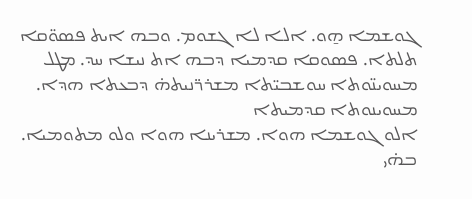ܓܘܫܡܐ ܗ̱ܘ. ܐܠܐ ܠܐ ܓܫܘܡ. ܘܒܗ ܐܝܬ ܦܣܘ̈ܩܐ ܬܠܬܐ. ܦܣܘܩܐ ܩܕܡܝܐ ܕܒܗ ܐܬ ܢܝܫܐ ܚܕ. ܡܛܠ ܡܚܘܝܢ̈ܘܬܐ ܚܘܫܒܝ̈ܬܐ ܡܫܪܪ̈ܢܝܬܗ̇ ܕܒܥܬܐ ܗܕܐ. ܡܚܘܝܢܘܬܐ ܩܕܡܝܬܐ
ܐܠܘ ܓܘܫܡܐ ܗܘܐ. ܡܫܪܝܢܐ ܗܘܐ ܘܠܘ ܡܬܘܡܝܐ. ܒܗ̇ܝ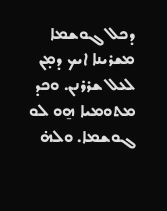ܕܟܠ ܓܘܫܡܐ ܡܫܪܝܢܐ ܐܝܟ ܕܡ̣ܢ ܠܥܠ ܫܪܪܢܢ. ܘܟܕ ܡܬܘܡܝܐ ܗ̱ܘ ܠܘ ܓܘܫܡܐ. ܘܠܗ̇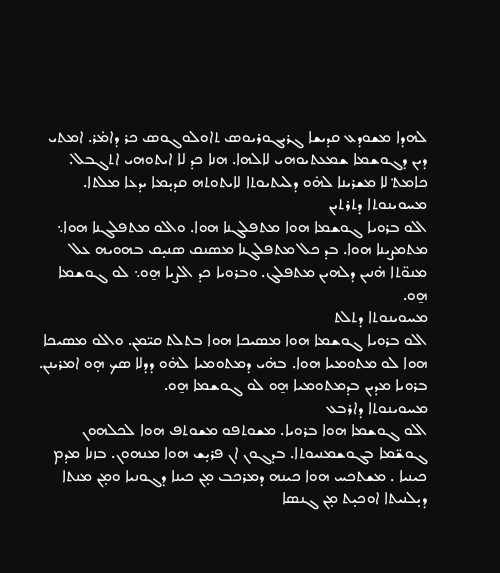ܠܗܕܐ ܡܫܘܕܥ ܩܕܝܫܐ ܓܪܝܓܘܪܝܘܣ ܬܐܘܠܘܓܘܣ ܟܪ ܕܐܡ̇ܪ. ܐܡܬܝ ܕܝܢ ܕܓܘܫܡܐ ܫܡܥܬܝܘܗܝ ܠܐܠܗܐ. ܗܢܐ ܟܕ ܠܐ ܐܝܬܘܗܝ ܐܬܓܒܠ. ܟܐܡܬ݀ ܠܐ ܡܫܪܝܢܐ ܠܗ̇ܘ ܕܠܝܬܝܘܬܐ ܠܐܝܬܘܬܗ ܩܕܝ̣ܡܐ ܝܕܥܐ ܡܠܬܐ.
ܡܚܘܝܢܘܬܐ ܕܬܪܬܝܢ
ܐܠܘ ܒܪܘܝܐ ܓܘܫܡܐ ܗܘܐ ܡܬܦܠܓܢܐ ܗܘܐ. ܘܐܠܘ ܡܬܦܠܓܢܐ ܗܘܐ܆ ܡܬܡܨܝܢܐ ܗܘܐ. ܒܕ ܟܠ ܡܬܦܠܓܢܐ ܡܣܢܩ ܣܢܝ̣ܩ ܒܗܘܝܗ ܥܠ ܡܢܘ̈ܬܐ ܗ̇ܢܝܢ ܕܠܗܝܢ ܡܬܦܠܓ. ܘܒܪܘܝܐ ܟܕ ܐܠܨܝܐ ܗ̱ܘ܆ ܠܘ ܓܘܫܡܐ ܗ̱ܘ.
ܡܚܘܝܢܘܬܐ ܕܬܠܬ
ܐܠܘ ܒܪܘܝܐ ܓܘܫܡܐ ܗܘܐ ܡܣܝܟܐ ܗܘܐ ܒܬܠܬ ܩܝ̈ܡܢ. ܘܐܠܘ ܡܣܝܟܐ ܗܘܐ ܠܘ ܡܬܘܡܝܐ ܗܘܐ. ܒܗ̇ܝ ܕܡܬܘܡܝܐ ܠܗ̇ܘ ܕܕܠܐ ܣܟ ܗ̣ܘ ܐܡܪܝܢܢ. ܒܪܘܝܐ ܡܕܝܢ ܒܕܡܬܘܡܝܐ ܗ̱ܘ ܠܘ ܓܘܫܡܐ ܗ̱ܘ.
ܡܚܘܝܢܘܬܐ ܕܐܪܒܥ
ܐܠܘ ܓܘܫܡܐ ܗܘܐ ܒܪܘܝܐ. ܡܫܘܬܦܘ ܡܫܘܬܦ ܗܘܐ ܠܟܠܗܘܢ ܓܘܫ̈ܡܐ ܒܓܘܫܡܢܝܘܬܐ. ܒܕܓܘܢ ܐܢ ܦܪܝ̣ܫ ܗܘܐ ܡܢܗܘܢ. ܒܙܢܐ ܡܕܡ ܟܝܢܝܐ . ܡܫܬܟܚ ܗܘܐ ܟܝܢܗ ܕܡܪܟܒ ܡ̣ܢ ܟܝܢܐ ܕܓܘܢܝܐ ܘܡ̣ܢ ܡܢܬܐ ܕܝ̣ܠܢܝܬܐ ܐܘܟܝ̣ܬ ܡ̣ܢ ܓܢܣܐ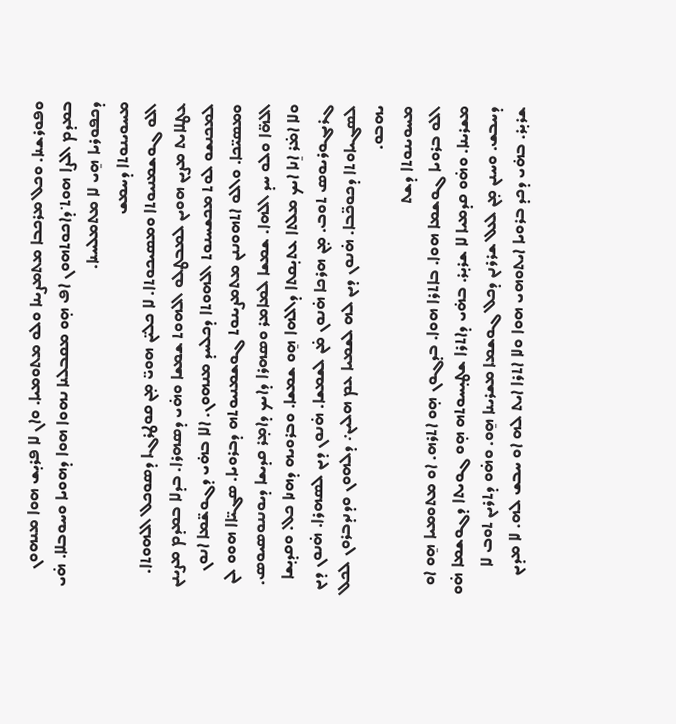ܘܦܘܪܫܢܐ. ܘܟܠ ܡܪܟܒܐ ܡܬܡܨܝܢܐ ܘܠܘ ܡܬܘܡܝܐ. ܘܐܢ ܠܐ ܦܪܝ̣ܫ ܗܘܐ ܡܢܗܘܢ ܒܡܕܡ ܐܠܨܐ ܗܘܬ݀ ܕܐܟܘܬܗܘܢ ܐܦ ܗ̣ܘ ܡܩܒܠܢܐ ܢܗܘܐ ܗܘܐ ܕܗܘܝܐ ܘܚܘܒܠܐ. ܗ̇ܝ ܕܟܦܘܪܝܐ ܗ̱ܝ ܠܐ ܡܬܡܠܚܢܐ.
ܡܚܘܝܢܘܬܐ ܕܚܡܫ
ܐܠܘ ܓܘܫܡܢܝܘܬܐ ܘܡܣܝܟܘܬܐ. ܠܐ ܟܠܝ̈ܢ ܗܘܝ̈ ܡ̣ܢ ܩܘܛܪܓܐ ܕܣܘܟܠ ܐܠܗܘܬܐ. ܥܛܠܐܝܬ ܡܨܝܢ ܗܘܝܢ ܠܡܒܛܠܘ ܐܠܗܘܬ ܫܡܫܐ ܘܗ̇ܝ ܕܣܗܪܐ. ܒܕܠܐ ܒܡܕܡ ܡܨܝܢܢ ܠܡܟܢܫܘ ܠܘܬ ܡܟܫܚܢܘܬ ܐܠܗܘܬܐ ܕܟܠܚܕ ܡܢܗܘܢ. ܐܠܐ ܒܗ̇ܝ ܕܓܘܫ̈ܡܐ ܐܢܘܢ ܘܡܣܝ̈ܟܐ. ܘܐܠܘ ܐܬܗܘܢܢܢ ܡܬܡܨܝܢܘܬ ܓܘܫܡܢܝܘܬܗ ܕܒܪܘܝܐ. ܣܓܝ̈ܐܐ ܗܘܘ ܠܢ ܐܠܗ̈ܐ ܘܠܘ ܚܕ ܐܠܗܐ. ܫܡܫܐ ܠܡܐܡܪ ܘܣܗܪܐ ܕܐܝܟ ܕܐܡ̣ܪ ܩܕܝܫܐ ܕܝܘܢܢܘܣܝܘܣ. ܘܠܐ ܐܡ̇ܪ ܐ̱ܢܐ ܐܝܟ ܡܠܬܐ ܥܬܝ̣ܩܬܐ ܕܐܠܗܐ ܗ̱ܘ ܫܡܫܐ. ܘܒܪܘܝܗ ܕܗܢܐ ܟܠ. ܘܩܕܝ̣ܫܐ ܓܪܝܓܘܪܝܘܣ ܬܘܒ. ܡ̣ܢ ܗܪܟܐ ܗ̇ܢܘܢ ܡ̇ܢ ܠܫܡܫܐ. ܗ̇ܢܘܢ ܕܝܢ ܠܣܗܪܐ. ܗ̇ܢܘܢ ܕܝܢ ܠܣܓܝܐܘܬܐ ܕܟܘܟ̈ܒܐ. ܗ̇ܢܘܢ ܕܝܢ ܠܗ ܠܫܡܝܐ ܥܡ ܗܠܝܢ܇ ܕܠܗܘܢ ܘܕܢܕܒܪܘܢ ܠܟܠ ܝܗܒܘ.
ܡܚܘܝܢܘܬܐ ܕܫܬ
ܐܠܘ ܒܪܘܝܐ ܓܘܫܡܐ ܗܘܐ. ܒܐܬܪܐ ܗܘܐ. ܒܕܓܘܢ ܗ̣ܘ ܐܬܪܗ. ܐܘ ܡܬܘܡܝܐ ܗ̱ܘ ܐܘ ܡܫܪܝܢܐ. ܘܗ̇ܘ ܩܕܡܝܐ ܠܐ ܫܪܝ̣ܪ. ܒܗ̇ܝ ܕܐܬܪܐ ܫܛܝ̣ܚܘܬܗ ܗ̣ܘ ܓܘܝܬܐ ܕܓܘܫܡܐ ܗ̇ܘ ܕܚܒܫ. ܘܚܢܢ ܡ̣ܢ ܠܥܠ ܫܪܪܢܢ ܕܟܠ ܓܘܫܡܐ ܡܫܪܝܢܐ ܗ̱ܘ. ܘܗ̇ܘ ܕܬܪܝܢ ܬܘܒ ܠܐ ܫܪܝ̣ܪ. ܒܗ̇ܝ ܕܟܕ ܒܪܘܝܐ ܐܝܬܘܗܝ ܗܘܐ ܘܠܐ ܐܬܪܐ ܐܝܬ ܠܗ ܐܘ ܚܒܫ ܠܗ. ܠܐ ܡܕܝܢ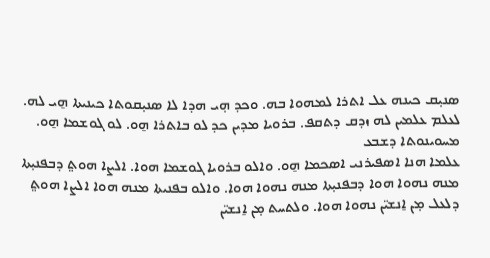ܣܢܝ̣ܩ ܟܝܢܗ ܥܠ ܐܬܪܐ ܠܡܗܘܐ ܒܗ. ܘܟܕ ܗ̣ܝ ܗܕܐ ܠܐ ܣܢܝ̣ܩܘܬܐ ܟܝܢܝܬܐ ܗ̱ܝ ܠܗ. ܠܥܠܡ ܥܠܡܝܢ ܠܗ ܙܕܩ ܕܬܩܦ. ܒܪܘܝܐ ܡܕܝܢ ܟܕ ܠܘ ܒܐܬܪܐ ܗ̱ܘ. ܠܘ ܓܘܫܡܐ ܗ̱ܘ.
ܡܚܘܝܢܘܬܐ ܕܫܒܥ
ܥܠܡܐ ܗܢܐ ܐܣܦܝܪܢܝ ܐܣܟܡܐ ܗ̱ܘ. ܘܐܠܘ ܒܪܘܝܐ ܓܘܫܡܐ ܗܘܐ. ܐܠܨܐ ܗܘܬ݀ ܕܒܦܢܝ̣ܬܐ ܡܢܗ ܢܗܘܐ ܗܘܐ ܕܒܦܢܝ̣ܬܐ ܡܢܗ ܢܗܘܐ ܗܘܐ. ܘܐܠܘ ܒܦܢܝܬܐ ܡܢܗ ܗܘܐ ܐܠܨܐ ܗܘܬ݀ ܕܠܥܠ ܡ̣ܢ ܐ̱ܢܫܝ̈ܢ ܢܗܘܐ ܗܘܐ. ܘܠܬܚܬ ܡ̣ܢ ܐ̱ܢܫܝ̈ܢ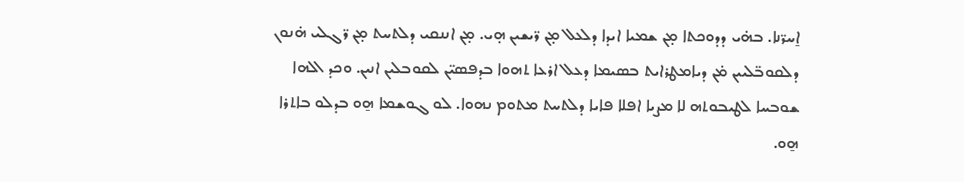ܐ̱ܚܪ̈ܢܐ. ܒܗ̇ܝ ܕܕܘܟܬܐ ܡ̣ܢ ܫܡܝܐ ܐܝܕܐ ܕܠܥܠ ܡ̣ܢ ܪ̈ܝܫܝܢ ܗ̣ܝ. ܡ̣ܢ ܐܢܢܩܝ ܕܠܬܚܬ ܡ̣ܢ ܪ̈ܓܠܝ ܗ̇ܢܘܢ ܕܠܩܘܒ̈ܠܝܝܢ ܡ̇ܢ ܕܝܐܡܛܪܐܝܬ ܒܣܝܡܐ ܕܥܠ ܐܪܥܐ ܬܗܘܐ ܒܕܦܣܝ̈ܢ ܠܩܘܒܠܝܢ ܐܢܝܢ. ܘܟܕ ܐܠܗܐ ܫܘܒܚܐ ܠܛܝܒܘܬܗ ܠܐ ܡܨܝܐ ܐܦܠܐ ܦܐܝܐ ܕܠܬܚܬ ܡܬܘܡ ܢܗܘܐ. ܠܘ ܓܘܫܡܐ ܗ̱ܘ ܒܕܠܘ ܒܐܬܪܐ ܗ̱ܘ.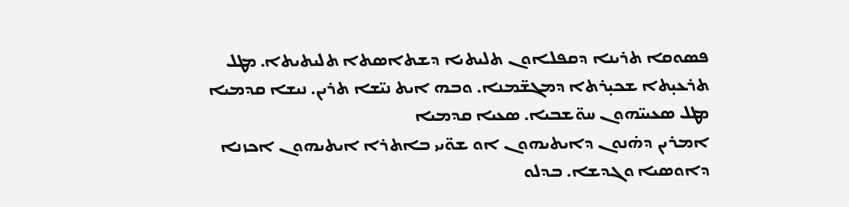ܦܣܘܩܐ ܬܪܝܢܐ ܕܩܦܠܐܘܢ ܬܠܝܬܝܐ ܕܫܬܐܣܬܐ ܬܠܝܬܝܬܐ. ܡܛܠ ܬܪܥܝ̣ܬܐ ܫܟܝ̣ܪܬܐ ܕܡܓܫ̈ܡܢܐ. ܘܒܗ ܐܝܬ ܢܝ̈ܫܐ ܬܪܝܢ. ܢܝܫܐ ܩܕܡܝܐ ܡܛܠ ܣܥܝܝ̈ܗܘܢ ܚܘ̈ܫܒܝܐ. ܣܥܝܐ ܩܕܡܝܐ
ܐܡܪܝܢ ܕܗ̇ܢܘܢ ܕܐܝܬܝܗܘܢ ܐܘ ܫܘ̈ܝܝ ܒܐܬܪܐ ܐܝܬܝܗܘܢ ܐܟܙܢܐ ܕܐܘܣܝܐ ܘܓܕܫܐ. ܒܕܠܘ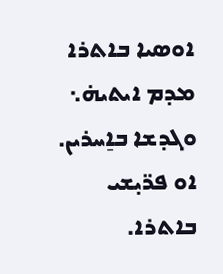ܐܘܣܝܐ ܒܐܬܪܐ ܡܕܡ ܐܝܬܝܗ̇܆ ܘܓܕܫܐ ܒܐ̱ܚܪܝܢ. ܐܘ ܦܪ̈ܝ̣ܫܝ ܒܐܬܪܐ.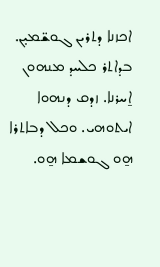ܐܟܙܢܐ ܕܬܪܝܢ ܓܘܫ̈ܡܝ̣ܢ. ܒܕܐܬܪ ܟܠܚܕ ܡܢܗܘܢ ܐ̱ܚܪܢܐ. ܙܕܩ ܕܢܗܘܐ ܐܝܬܘܗܝ. ܘܟܠ ܕܒܐܬܪܐ ܗ̱ܘ ܓܘܫܡܐ ܗ̱ܘ.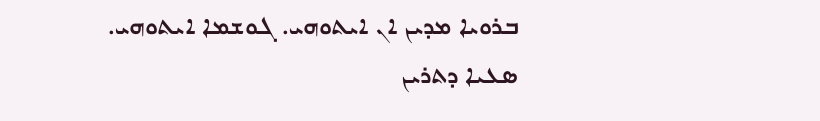ܒܪܘܝܐ ܡܕܝܢ ܐܢ ܐܝܬܘܗܝ. ܓܘܫܡܐ ܐܝܬܘܗܝ.
ܣܥܝܐ ܕܬܪܝܢ